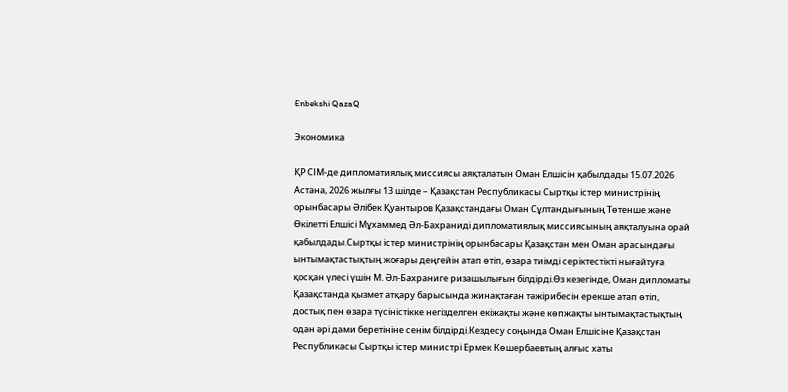Enbekshi QazaQ

Экономика

ҚР СІМ-де дипломатиялық миссиясы аяқталатын Оман Елшісін қабылдады 15.07.2026
Астана, 2026 жылғы 13 шілде – Қазақстан Республикасы Сыртқы істер министрінің орынбасары Әлібек Қуантыров Қазақстандағы Оман Сұлтандығының Төтенше және Өкілетті Елшісі Мұхаммед Әл-Бахраниді дипломатиялық миссиясының аяқталуына орай қабылдады.Сыртқы істер министрінің орынбасары Қазақстан мен Оман арасындағы ынтымақтастықтың жоғары деңгейін атап өтіп, өзара тиімді серіктестікті нығайтуға қосқан үлесі үшін М. Әл-Бахраниге ризашылығын білдірді.Өз кезегінде, Оман дипломаты Қазақстанда қызмет атқару барысында жинақтаған тәжірибесін ерекше атап өтіп, достық пен өзара түсіністікке негізделген екіжақты және көпжақты ынтымақтастықтың одан әрі дами беретініне сенім білдірді.Кездесу соңында Оман Елшісіне Қазақстан Республикасы Сыртқы істер министрі Ермек Көшербаевтың алғыс хаты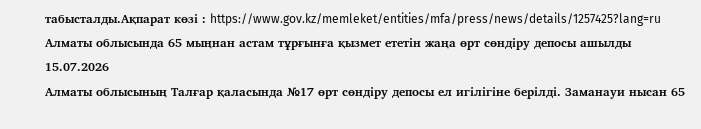табысталды.Ақпарат көзі : https://www.gov.kz/memleket/entities/mfa/press/news/details/1257425?lang=ru
Алматы облысында 65 мыңнан астам тұрғынға қызмет ететін жаңа өрт сөндіру депосы ашылды 15.07.2026
Алматы облысының Талғар қаласында №17 өрт сөндіру депосы ел игілігіне берілді. Заманауи нысан 65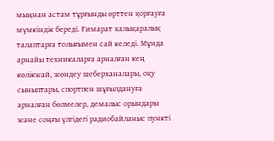мыңнан астам тұрғынды өрттен қорғауға мүмкіндік береді. Ғимарат халықаралық талаптарға толығымен сай келеді. Мұнда арнайы техникаларға арналған кең көлікжай, жөндеу шеберханалары, оқу сыныптары, спортпен шұғылдануға арналған бөлмелер, демалыс орындары және соңғы үлгідегі радиобайланыс пункті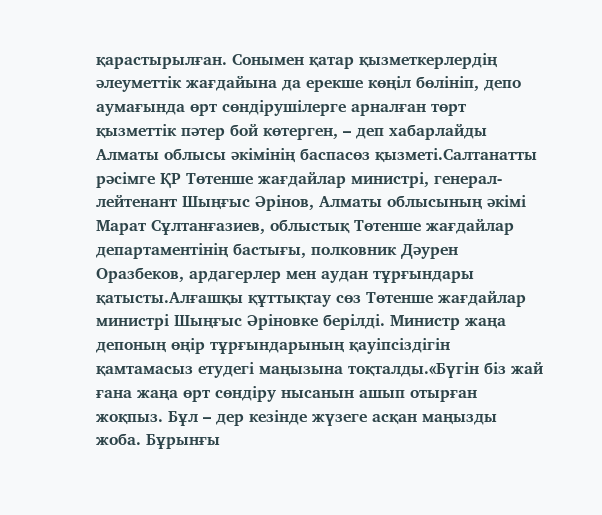қарастырылған. Сонымен қатар қызметкерлердің әлеуметтік жағдайына да ерекше көңіл бөлініп, депо аумағында өрт сөндірушілерге арналған төрт қызметтік пәтер бой көтерген, – деп хабарлайды Алматы облысы әкімінің баспасөз қызметі.Салтанатты рәсімге ҚР Төтенше жағдайлар министрі, генерал-лейтенант Шыңғыс Әрінов, Алматы облысының әкімі Марат Сұлтанғазиев, облыстық Төтенше жағдайлар департаментінің бастығы, полковник Дәурен Оразбеков, ардагерлер мен аудан тұрғындары қатысты.Алғашқы құттықтау сөз Төтенше жағдайлар министрі Шыңғыс Әріновке берілді. Министр жаңа депоның өңір тұрғындарының қауіпсіздігін қамтамасыз етудегі маңызына тоқталды.«Бүгін біз жай ғана жаңа өрт сөндіру нысанын ашып отырған жоқпыз. Бұл – дер кезінде жүзеге асқан маңызды жоба. Бұрынғы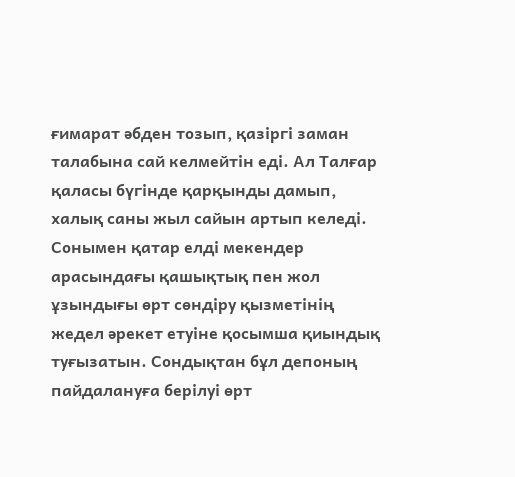ғимарат әбден тозып, қазіргі заман талабына сай келмейтін еді. Ал Талғар қаласы бүгінде қарқынды дамып, халық саны жыл сайын артып келеді. Сонымен қатар елді мекендер арасындағы қашықтық пен жол ұзындығы өрт сөндіру қызметінің жедел әрекет етуіне қосымша қиындық туғызатын. Сондықтан бұл депоның пайдалануға берілуі өрт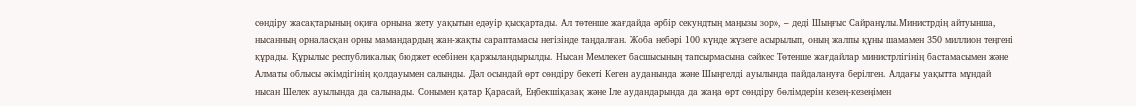сөндіру жасақтарының оқиға орнына жету уақытын едәуір қысқартады. Ал төтенше жағдайда әрбір секундтың маңызы зор», – деді Шыңғыс Сайранұлы.Министрдің айтуынша, нысанның орналасқан орны мамандардың жан-жақты сараптамасы негізінде таңдалған. Жоба небәрі 100 күнде жүзеге асырылып, оның жалпы құны шамамен 350 миллион теңгені құрады. Құрылыс республикалық бюджет есебінен қаржыландырылды. Нысан Мемлекет басшысының тапсырмасына сәйкес Төтенше жағдайлар министрлігінің бастамасымен және Алматы облысы әкімдігінің қолдауымен салынды. Дәл осындай өрт сөндіру бекеті Кеген ауданында және Шыңгелді ауылында пайдалануға берілген. Алдағы уақытта мұндай нысан Шелек ауылында да салынады. Сонымен қатар Қарасай, Еңбекшіқазақ және Іле аудандарында да жаңа өрт сөндіру бөлімдерін кезең-кезеңімен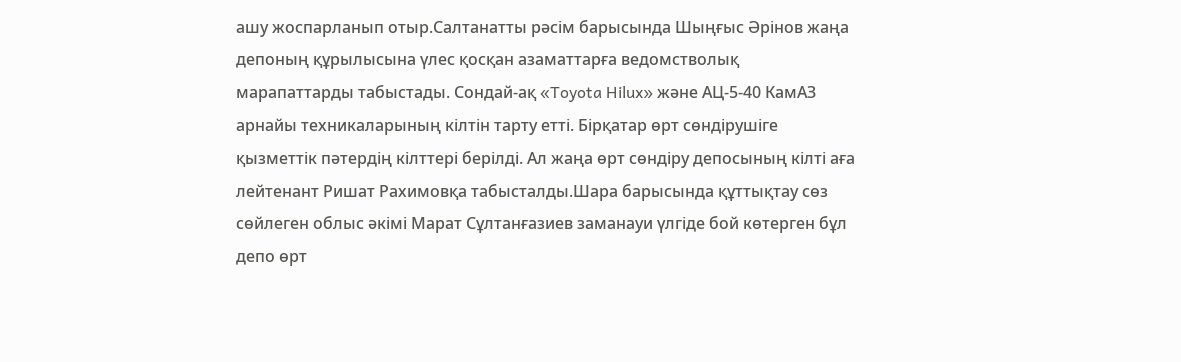ашу жоспарланып отыр.Салтанатты рәсім барысында Шыңғыс Әрінов жаңа депоның құрылысына үлес қосқан азаматтарға ведомстволық марапаттарды табыстады. Сондай-ақ «Toyota Hilux» және АЦ-5-40 КамАЗ арнайы техникаларының кілтін тарту етті. Бірқатар өрт сөндірушіге қызметтік пәтердің кілттері берілді. Ал жаңа өрт сөндіру депосының кілті аға лейтенант Ришат Рахимовқа табысталды.Шара барысында құттықтау сөз сөйлеген облыс әкімі Марат Сұлтанғазиев заманауи үлгіде бой көтерген бұл депо өрт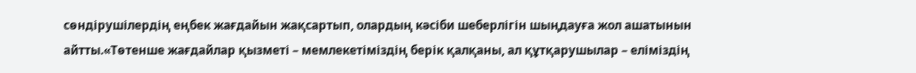сөндірушілердің еңбек жағдайын жақсартып, олардың кәсіби шеберлігін шыңдауға жол ашатынын айтты.«Төтенше жағдайлар қызметі – мемлекетіміздің берік қалқаны, ал құтқарушылар – еліміздің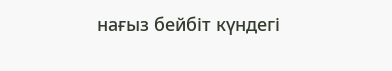нағыз бейбіт күндегі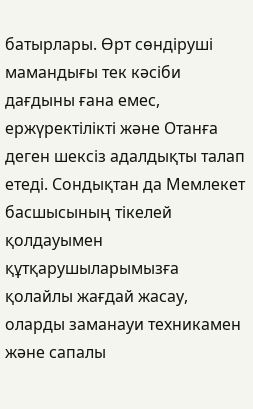батырлары. Өрт сөндіруші мамандығы тек кәсіби дағдыны ғана емес, ержүректілікті және Отанға деген шексіз адалдықты талап етеді. Сондықтан да Мемлекет басшысының тікелей қолдауымен құтқарушыларымызға қолайлы жағдай жасау, оларды заманауи техникамен және сапалы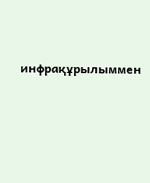инфрақұрылыммен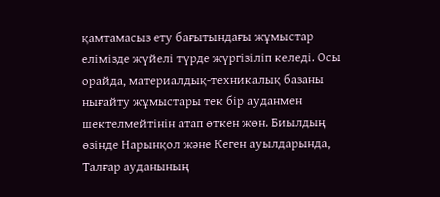қамтамасыз ету бағытындағы жұмыстар елімізде жүйелі түрде жүргізіліп келеді. Осы орайда, материалдық-техникалық базаны нығайту жұмыстары тек бір ауданмен шектелмейтінін атап өткен жөн. Биылдың өзінде Нарынқол және Кеген ауылдарында, Талғар ауданының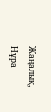Жаңалық, Нұра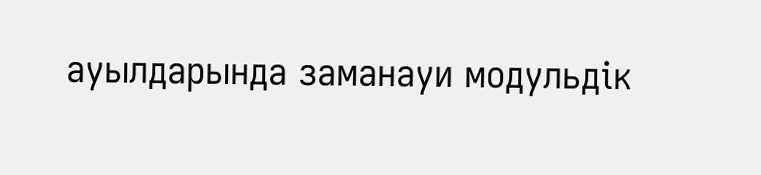ауылдарында заманауи модульдік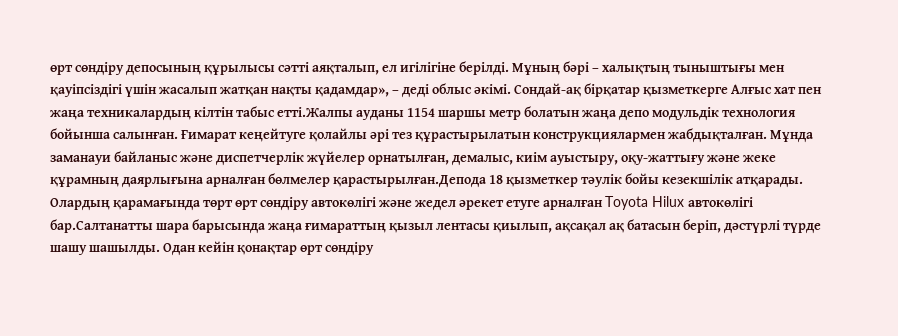өрт сөндіру депосының құрылысы сәтті аяқталып, ел игілігіне берілді. Мұның бәрі – халықтың тыныштығы мен қауіпсіздігі үшін жасалып жатқан нақты қадамдар», – деді облыс әкімі. Сондай-ақ бірқатар қызметкерге Алғыс хат пен жаңа техникалардың кілтін табыс етті.Жалпы ауданы 1154 шаршы метр болатын жаңа депо модульдік технология бойынша салынған. Ғимарат кеңейтуге қолайлы әрі тез құрастырылатын конструкциялармен жабдықталған. Мұнда заманауи байланыс және диспетчерлік жүйелер орнатылған, демалыс, киім ауыстыру, оқу-жаттығу және жеке құрамның даярлығына арналған бөлмелер қарастырылған.Депода 18 қызметкер тәулік бойы кезекшілік атқарады. Олардың қарамағында төрт өрт сөндіру автокөлігі және жедел әрекет етуге арналған Toyota Hilux автокөлігі бар.Салтанатты шара барысында жаңа ғимараттың қызыл лентасы қиылып, ақсақал ақ батасын беріп, дәстүрлі түрде шашу шашылды. Одан кейін қонақтар өрт сөндіру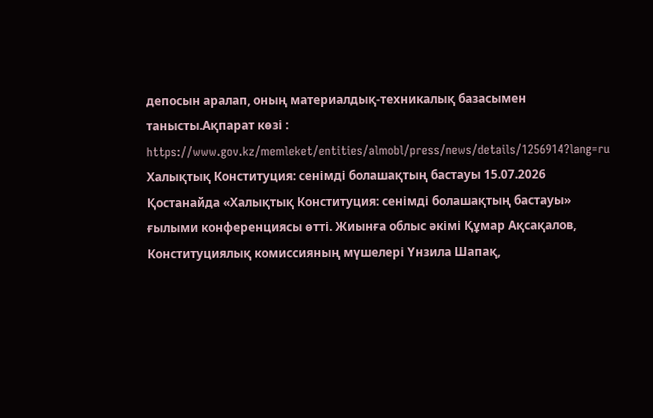депосын аралап, оның материалдық-техникалық базасымен танысты.Ақпарат көзі : https://www.gov.kz/memleket/entities/almobl/press/news/details/1256914?lang=ru
Халықтық Конституция: сенімді болашақтың бастауы 15.07.2026
Қостанайда «Халықтық Конституция: сенімді болашақтың бастауы» ғылыми конференциясы өтті. Жиынға облыс әкімі Құмар Ақсақалов, Конституциялық комиссияның мүшелері Үнзила Шапақ,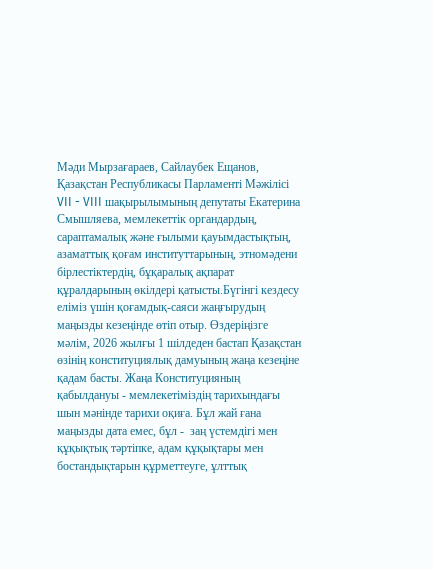Мәди Мырзағараев, Сайлаубек Ещанов, Қазақстан Республикасы Парламенті Мәжілісі VII - VIII шақырылымының депутаты Екатерина Смышляева, мемлекеттік органдардың, сараптамалық және ғылыми қауымдастықтың, азаматтық қоғам институттарының, этномәдени бірлестіктердің, бұқаралық ақпарат құралдарының өкілдері қатысты.Бүгінгі кездесу еліміз үшін қоғамдық-саяси жаңғырудың маңызды кезеңінде өтіп отыр. Өздеріңізге мәлім, 2026 жылғы 1 шілдеден бастап Қазақстан өзінің конституциялық дамуының жаңа кезеңіне қадам басты. Жаңа Конституцияның қабылдануы - мемлекетіміздің тарихындағы шын мәнінде тарихи оқиға. Бұл жай ғана маңызды дата емес, бұл -  заң үстемдігі мен құқықтық тәртіпке, адам құқықтары мен бостандықтарын құрметтеуге, ұлттық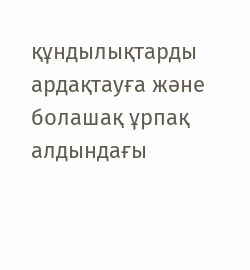құндылықтарды ардақтауға және болашақ ұрпақ алдындағы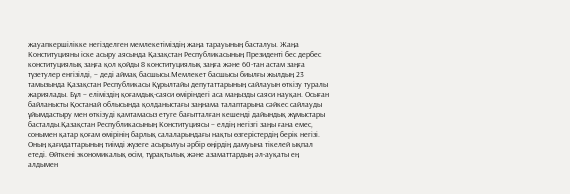жауапкершілікке негізделген мемлекетіміздің жаңа тарауының басталуы. Жаңа Конституцияны іске асыру аясында Қазақстан Республикасының Президенті бес дербес конституциялық заңға қол қойды 8 конституциялық заңға және 60-тан астам заңға түзетулер енгізілді, – деді аймақ басшысы.Мемлекет басшысы биылғы жылдың 23 тамызында Қазақстан Республикасы Құрылтайы депутаттарының сайлауын өткізу туралы жариялады. Бұл – еліміздің қоғамдық-саяси өміріндегі аса маңызды саяси науқан. Осыған байланысты Қостанай облысында қолданыстағы заңнама талаптарына сәйкес сайлауды ұйымдастыру мен өткізуді қамтамасыз етуге бағытталған кешенді дайындық жұмыстары басталды.Қазақстан Республикасының Конституциясы – елдің негізгі заңы ғана емес, сонымен қатар қоғам өмірінің барлық салаларындағы нақты өзгерістердің берік негізі. Оның қағидаттарының тиімді жүзеге асырылуы әрбір өңірдің дамуына тікелей ықпал етеді. Өйткені экономикалық өсім, тұрақтылық және азаматтардың әл-ауқаты ең алдымен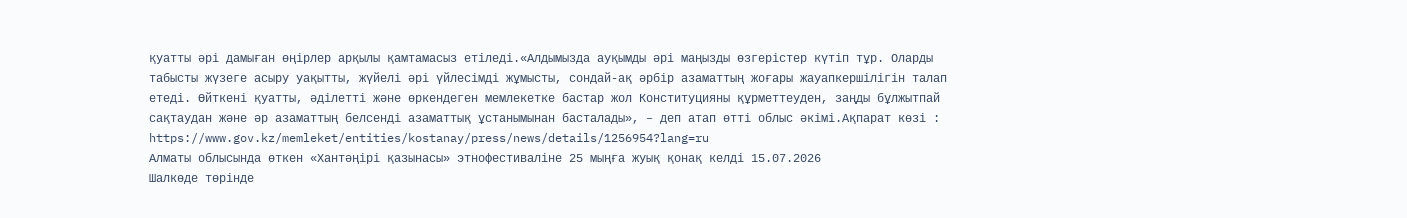қуатты әрі дамыған өңірлер арқылы қамтамасыз етіледі.«Алдымызда ауқымды әрі маңызды өзгерістер күтіп тұр. Оларды табысты жүзеге асыру уақытты, жүйелі әрі үйлесімді жұмысты, сондай-ақ әрбір азаматтың жоғары жауапкершілігін талап етеді. Өйткені қуатты, әділетті және өркендеген мемлекетке бастар жол Конституцияны құрметтеуден, заңды бұлжытпай сақтаудан және әр азаматтың белсенді азаматтық ұстанымынан басталады», – деп атап өтті облыс әкімі.Ақпарат көзі : https://www.gov.kz/memleket/entities/kostanay/press/news/details/1256954?lang=ru
Алматы облысында өткен «Хантәңірі қазынасы» этнофестиваліне 25 мыңға жуық қонақ келді 15.07.2026
Шалкөде төрінде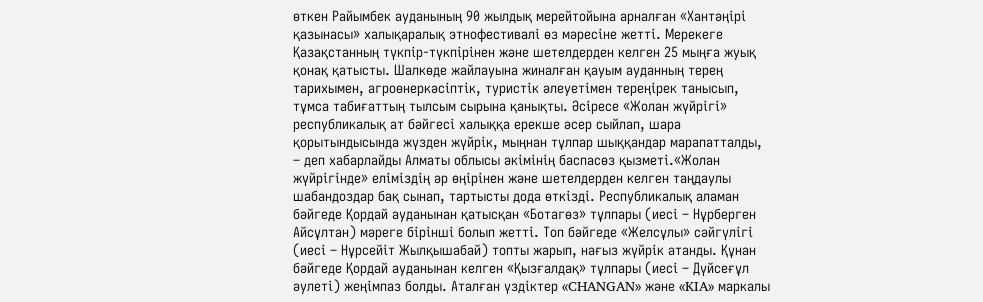өткен Райымбек ауданының 90 жылдық мерейтойына арналған «Хантәңірі қазынасы» халықаралық этнофестивалі өз мәресіне жетті. Мерекеге Қазақстанның түкпір-түкпірінен және шетелдерден келген 25 мыңға жуық қонақ қатысты. Шалкөде жайлауына жиналған қауым ауданның терең тарихымен, агроөнеркәсіптік, туристік әлеуетімен тереңірек танысып, тұмса табиғаттың тылсым сырына қанықты. Әсіресе «Жолан жүйрігі» республикалық ат бәйгесі халыққа ерекше әсер сыйлап, шара қорытындысында жүзден жүйрік, мыңнан тұлпар шыққандар марапатталды, – деп хабарлайды Алматы облысы әкімінің баспасөз қызметі.«Жолан жүйрігінде» еліміздің әр өңірінен және шетелдерден келген таңдаулы шабандоздар бақ сынап, тартысты дода өткізді. Республикалық аламан бәйгеде Қордай ауданынан қатысқан «Ботагөз» тұлпары (иесі – Нұрберген Айсұлтан) мәреге бірінші болып жетті. Топ бәйгеде «Желсұлы» сәйгүлігі (иесі – Нұрсейіт Жылқышабай) топты жарып, нағыз жүйрік атанды. Құнан бәйгеде Қордай ауданынан келген «Қызғалдақ» тұлпары (иесі – Дүйсеғұл әулеті) жеңімпаз болды. Аталған үздіктер «CHANGAN» және «KIA» маркалы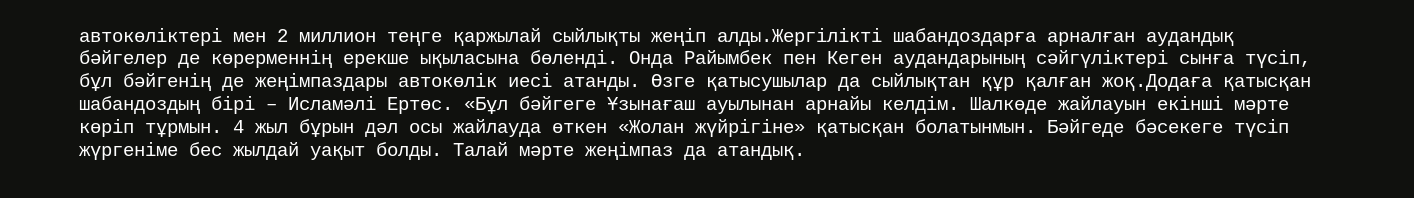автокөліктері мен 2 миллион теңге қаржылай сыйлықты жеңіп алды.Жергілікті шабандоздарға арналған аудандық бәйгелер де көрерменнің ерекше ықыласына бөленді. Онда Райымбек пен Кеген аудандарының сәйгүліктері сынға түсіп, бұл бәйгенің де жеңімпаздары автокөлік иесі атанды. Өзге қатысушылар да сыйлықтан құр қалған жоқ.Додаға қатысқан шабандоздың бірі – Исламәлі Ертөс. «Бұл бәйгеге Ұзынағаш ауылынан арнайы келдім. Шалкөде жайлауын екінші мәрте көріп тұрмын. 4 жыл бұрын дәл осы жайлауда өткен «Жолан жүйрігіне» қатысқан болатынмын. Бәйгеде бәсекеге түсіп жүргеніме бес жылдай уақыт болды. Талай мәрте жеңімпаз да атандық.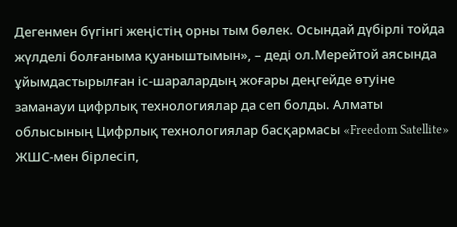Дегенмен бүгінгі жеңістің орны тым бөлек. Осындай дүбірлі тойда жүлделі болғаныма қуаныштымын», – деді ол.Мерейтой аясында ұйымдастырылған іс-шаралардың жоғары деңгейде өтуіне заманауи цифрлық технологиялар да сеп болды. Алматы облысының Цифрлық технологиялар басқармасы «Freedom Satellite» ЖШС-мен бірлесіп,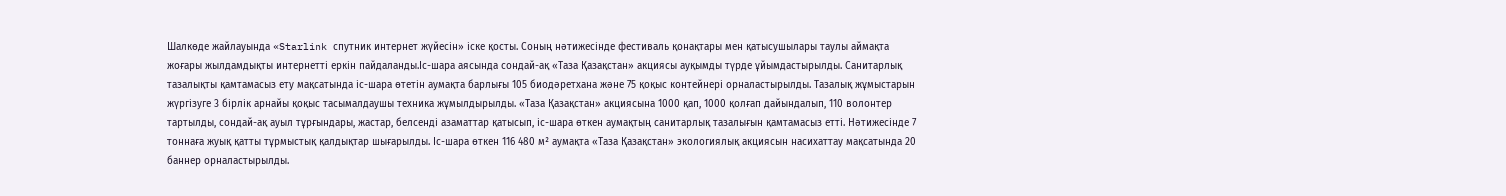Шалкөде жайлауында «Starlink спутник интернет жүйесін» іске қосты. Соның нәтижесінде фестиваль қонақтары мен қатысушылары таулы аймақта жоғары жылдамдықты интернетті еркін пайдаланды.Іс-шара аясында сондай-ақ «Таза Қазақстан» акциясы ауқымды түрде ұйымдастырылды. Санитарлық тазалықты қамтамасыз ету мақсатында іс-шара өтетін аумақта барлығы 105 биодәретхана және 75 қоқыс контейнері орналастырылды. Тазалық жұмыстарын жүргізуге 3 бірлік арнайы қоқыс тасымалдаушы техника жұмылдырылды. «Таза Қазақстан» акциясына 1000 қап, 1000 қолғап дайындалып, 110 волонтер тартылды, сондай-ақ ауыл тұрғындары, жастар, белсенді азаматтар қатысып, іс-шара өткен аумақтың санитарлық тазалығын қамтамасыз етті. Нәтижесінде 7 тоннаға жуық қатты тұрмыстық қалдықтар шығарылды. Іс-шара өткен 116 480 м² аумақта «Таза Қазақстан» экологиялық акциясын насихаттау мақсатында 20 баннер орналастырылды.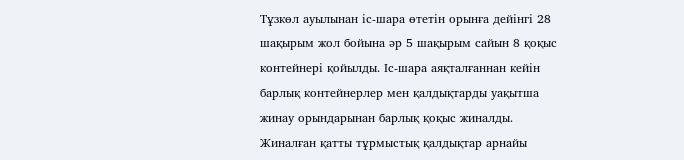Тұзкөл ауылынан іс-шара өтетін орынға дейінгі 28 шақырым жол бойына әр 5 шақырым сайын 8 қоқыс контейнері қойылды. Іс-шара аяқталғаннан кейін барлық контейнерлер мен қалдықтарды уақытша жинау орындарынан барлық қоқыс жиналды. Жиналған қатты тұрмыстық қалдықтар арнайы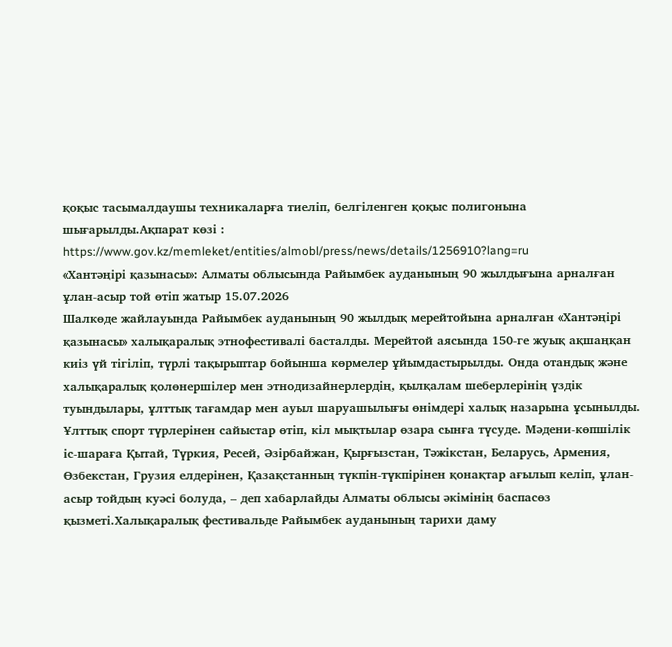қоқыс тасымалдаушы техникаларға тиеліп, белгіленген қоқыс полигонына шығарылды.Ақпарат көзі : https://www.gov.kz/memleket/entities/almobl/press/news/details/1256910?lang=ru
«Хантәңірі қазынасы»: Алматы облысында Райымбек ауданының 90 жылдығына арналған ұлан-асыр той өтіп жатыр 15.07.2026
Шалкөде жайлауында Райымбек ауданының 90 жылдық мерейтойына арналған «Хантәңірі қазынасы» халықаралық этнофестивалі басталды. Мерейтой аясында 150-ге жуық ақшаңқан киіз үй тігіліп, түрлі тақырыптар бойынша көрмелер ұйымдастырылды. Онда отандық және халықаралық қолөнершілер мен этнодизайнерлердің, қылқалам шеберлерінің үздік туындылары, ұлттық тағамдар мен ауыл шаруашылығы өнімдері халық назарына ұсынылды. Ұлттық спорт түрлерінен сайыстар өтіп, кіл мықтылар өзара сынға түсуде. Мәдени-көпшілік іс-шараға Қытай, Түркия, Ресей, Әзірбайжан, Қырғызстан, Тәжікстан, Беларусь, Армения, Өзбекстан, Грузия елдерінен, Қазақстанның түкпін-түкпірінен қонақтар ағылып келіп, ұлан-асыр тойдың куәсі болуда, – деп хабарлайды Алматы облысы әкімінің баспасөз қызметі.Халықаралық фестивальде Райымбек ауданының тарихи даму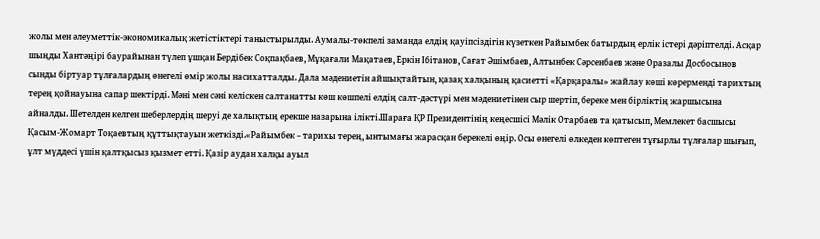жолы мен әлеуметтік-экономикалық жетістіктері таныстырылды. Аумалы-төкпелі заманда елдің қауіпсіздігін күзеткен Райымбек батырдың ерлік істері дәріптелді. Асқар шыңды Хантәңірі баурайынан түлеп ұшқан Бердібек Соқпақбаев, Мұқағали Мақатаев, Еркін Ібітанов, Сағат Әшімбаев, Алтынбек Сәрсенбаев және Оразалы Досбосынов сынды біртуар тұлғалардың өнегелі өмір жолы насихатталды. Дала мәдениетін айшықтайтын, қазақ халқының қасиетті «Қарқаралы» жайлау көші көрерменді тарихтың терең қойнауына сапар шектірді. Мәні мен сәні келіскен салтанатты көш көшпелі елдің салт-дәстүрі мен мәдениетінен сыр шертіп, береке мен бірліктің жаршысына айналды. Шетелден келген шеберлердің шеруі де халықтың ерекше назарына ілікті.Шараға ҚР Президентінің кеңесшісі Мәлік Отарбаев та қатысып, Мемлекет басшысы Қасым-Жомарт Тоқаевтың құттықтауын жеткізді.«Райымбек – тарихы терең, ынтымағы жарасқан берекелі өңір. Осы өнегелі өлкеден көптеген тұғырлы тұлғалар шығып, ұлт мүддесі үшін қалтқысыз қызмет етті. Қазір аудан халқы ауыл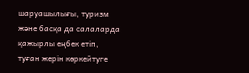шаруашылығы, туризм және басқа да салаларда қажырлы еңбек етіп, туған жерін көркейтуге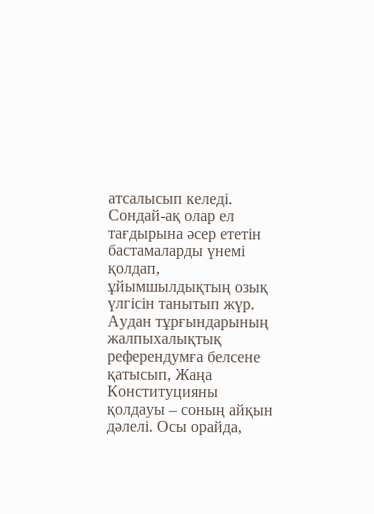атсалысып келеді. Сондай-ақ олар ел тағдырына әсер ететін бастамаларды үнемі қолдап, ұйымшылдықтың озық үлгісін танытып жүр. Аудан тұрғындарының жалпыхалықтық референдумға белсене қатысып, Жаңа Конституцияны қолдауы – соның айқын дәлелі. Осы орайда,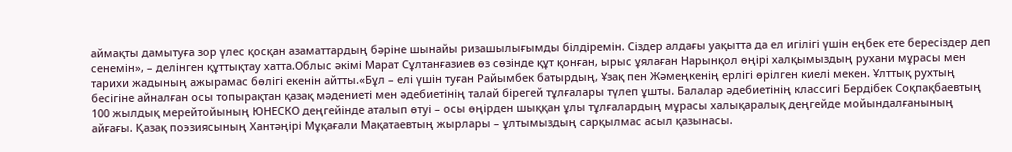аймақты дамытуға зор үлес қосқан азаматтардың бәріне шынайы ризашылығымды білдіремін. Сіздер алдағы уақытта да ел игілігі үшін еңбек ете бересіздер деп сенемін», – делінген құттықтау хатта.Облыс әкімі Марат Сұлтанғазиев өз сөзінде құт қонған, ырыс ұялаған Нарынқол өңірі халқымыздың рухани мұрасы мен тарихи жадының ажырамас бөлігі екенін айтты.«Бұл – елі үшін туған Райымбек батырдың, Ұзақ пен Жәмеңкенің ерлігі өрілген киелі мекен. Ұлттық рухтың бесігіне айналған осы топырақтан қазақ мәдениеті мен әдебиетінің талай бірегей тұлғалары түлеп ұшты. Балалар әдебиетінің классигі Бердібек Соқпақбаевтың 100 жылдық мерейтойының ЮНЕСКО деңгейінде аталып өтуі – осы өңірден шыққан ұлы тұлғалардың мұрасы халықаралық деңгейде мойындалғанының айғағы. Қазақ поэзиясының Хантәңірі Мұқағали Мақатаевтың жырлары – ұлтымыздың сарқылмас асыл қазынасы.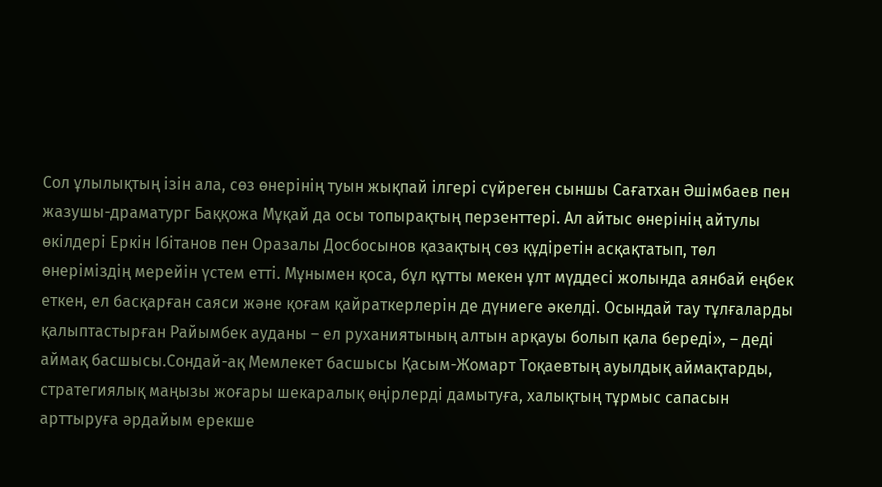Сол ұлылықтың ізін ала, сөз өнерінің туын жықпай ілгері сүйреген сыншы Сағатхан Әшімбаев пен жазушы-драматург Баққожа Мұқай да осы топырақтың перзенттері. Ал айтыс өнерінің айтулы өкілдері Еркін Ібітанов пен Оразалы Досбосынов қазақтың сөз құдіретін асқақтатып, төл өнеріміздің мерейін үстем етті. Мұнымен қоса, бұл құтты мекен ұлт мүддесі жолында аянбай еңбек еткен, ел басқарған саяси және қоғам қайраткерлерін де дүниеге әкелді. Осындай тау тұлғаларды қалыптастырған Райымбек ауданы – ел руханиятының алтын арқауы болып қала береді», – деді аймақ басшысы.Сондай-ақ Мемлекет басшысы Қасым-Жомарт Тоқаевтың ауылдық аймақтарды, стратегиялық маңызы жоғары шекаралық өңірлерді дамытуға, халықтың тұрмыс сапасын арттыруға әрдайым ерекше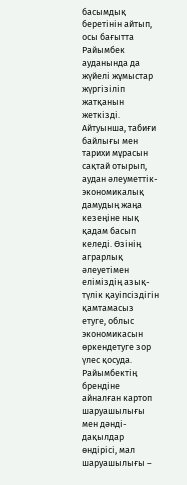басымдық беретінін айтып, осы бағытта Райымбек ауданында да жүйелі жұмыстар жүргізіліп жатқанын жеткізді. Айтуынша, табиғи байлығы мен тарихи мұрасын сақтай отырып, аудан әлеуметтік-экономикалық дамудың жаңа кезеңіне нық қадам басып келеді. Өзінің аграрлық әлеуетімен еліміздің азық-түлік қауіпсіздігін қамтамасыз етуге, облыс экономикасын өркендетуге зор үлес қосуда. Райымбектің брендіне айналған картоп шаруашылығы мен дәнді-дақылдар өндірісі, мал шаруашылығы –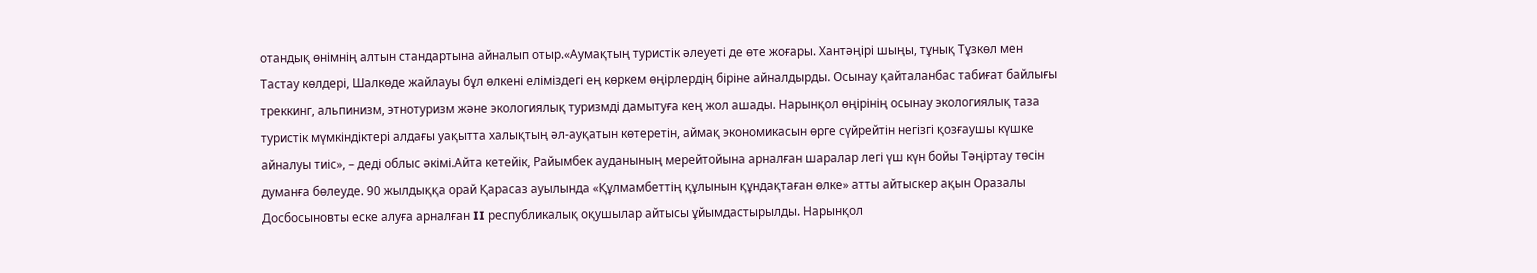отандық өнімнің алтын стандартына айналып отыр.«Аумақтың туристік әлеуеті де өте жоғары. Хантәңірі шыңы, тұнық Тұзкөл мен Тастау көлдері, Шалкөде жайлауы бұл өлкені еліміздегі ең көркем өңірлердің біріне айналдырды. Осынау қайталанбас табиғат байлығы треккинг, альпинизм, этнотуризм және экологиялық туризмді дамытуға кең жол ашады. Нарынқол өңірінің осынау экологиялық таза туристік мүмкіндіктері алдағы уақытта халықтың әл-ауқатын көтеретін, аймақ экономикасын өрге сүйрейтін негізгі қозғаушы күшке айналуы тиіс», – деді облыс әкімі.Айта кетейік, Райымбек ауданының мерейтойына арналған шаралар легі үш күн бойы Тәңіртау төсін думанға бөлеуде. 90 жылдыққа орай Қарасаз ауылында «Құлмамбеттің құлынын құндақтаған өлке» атты айтыскер ақын Оразалы Досбосыновты еске алуға арналған II республикалық оқушылар айтысы ұйымдастырылды. Нарынқол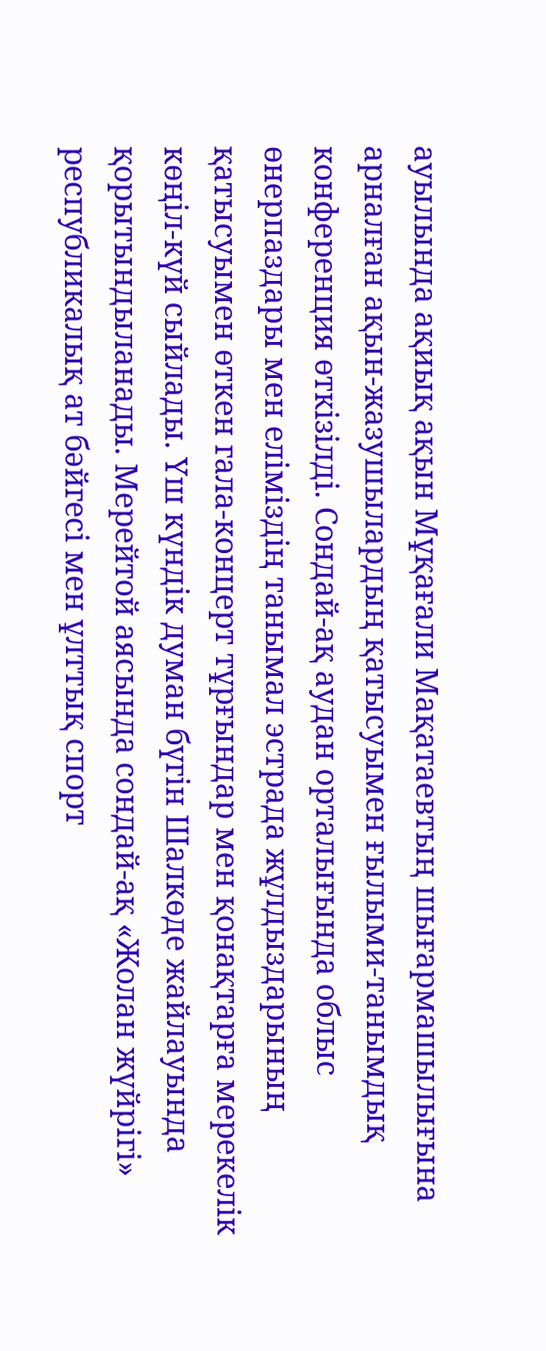ауылында ақиық ақын Мұқағали Мақатаевтың шығармашылығына арналған ақын-жазушылардың қатысуымен ғылыми-танымдық конференция өткізілді. Сондай-ақ аудан орталығында облыс өнерпаздары мен еліміздің танымал эстрада жұлдыздарының қатысуымен өткен гала-концерт тұрғындар мен қонақтарға мерекелік көңіл-күй сыйлады. Үш күндік думан бүгін Шалкөде жайлауында қорытындыланады. Мерейтой аясында сондай-ақ «Жолан жүйрігі» республикалық ат бәйгесі мен ұлттық спорт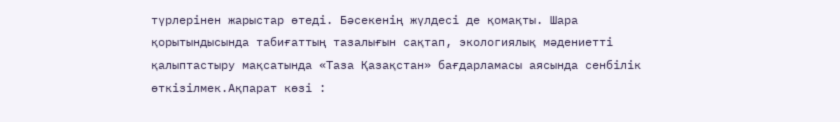түрлерінен жарыстар өтеді. Бәсекенің жүлдесі де қомақты. Шара қорытындысында табиғаттың тазалығын сақтап, экологиялық мәдениетті қалыптастыру мақсатында «Таза Қазақстан» бағдарламасы аясында сенбілік өткізілмек.Ақпарат көзі :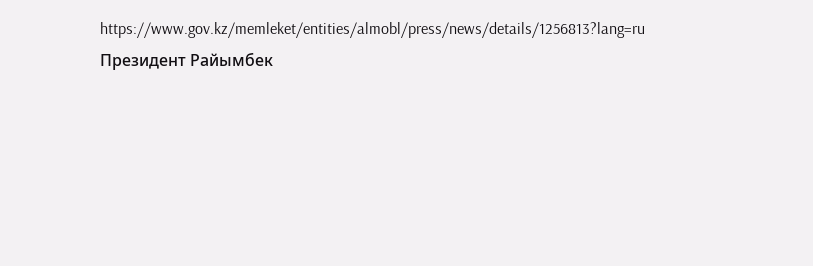https://www.gov.kz/memleket/entities/almobl/press/news/details/1256813?lang=ru
Президент Райымбек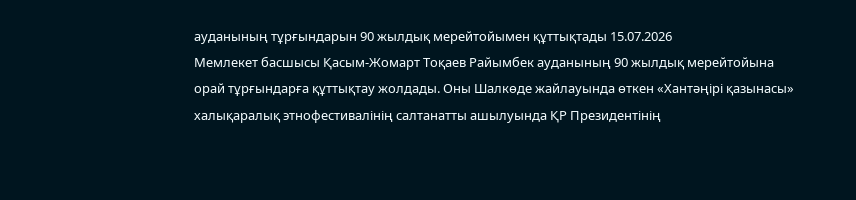ауданының тұрғындарын 90 жылдық мерейтойымен құттықтады 15.07.2026
Мемлекет басшысы Қасым-Жомарт Тоқаев Райымбек ауданының 90 жылдық мерейтойына орай тұрғындарға құттықтау жолдады. Оны Шалкөде жайлауында өткен «Хантәңірі қазынасы» халықаралық этнофестивалінің салтанатты ашылуында ҚР Президентінің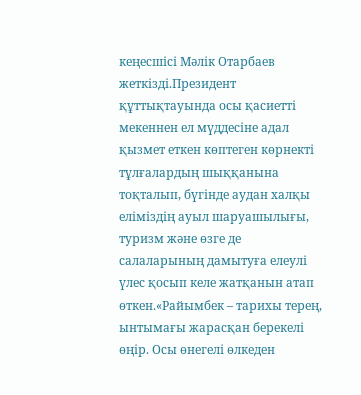кеңесшісі Мәлік Отарбаев жеткізді.Президент құттықтауында осы қасиетті мекеннен ел мүддесіне адал қызмет еткен көптеген көрнекті тұлғалардың шыққанына тоқталып, бүгінде аудан халқы еліміздің ауыл шаруашылығы, туризм және өзге де салаларының дамытуға елеулі үлес қосып келе жатқанын атап өткен.«Райымбек – тарихы терең, ынтымағы жарасқан берекелі өңір. Осы өнегелі өлкеден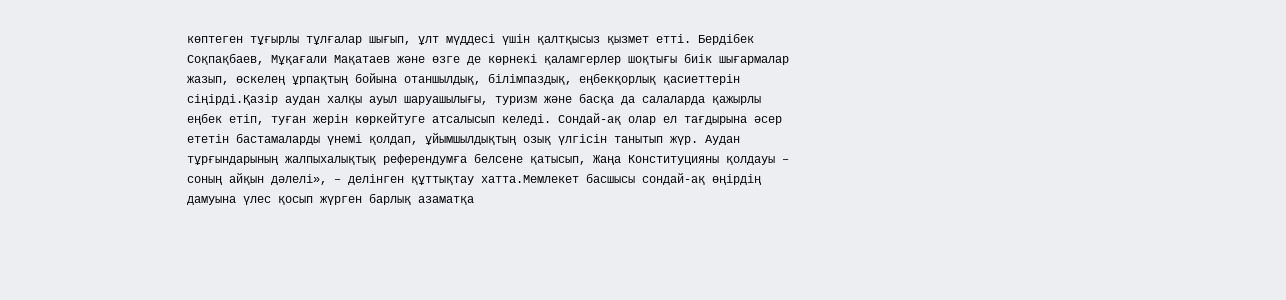көптеген тұғырлы тұлғалар шығып, ұлт мүддесі үшін қалтқысыз қызмет етті. Бердібек Соқпақбаев, Мұқағали Мақатаев және өзге де көрнекі қаламгерлер шоқтығы биік шығармалар жазып, өскелең ұрпақтың бойына отаншылдық, білімпаздық, еңбекқорлық қасиеттерін сіңірді.Қазір аудан халқы ауыл шаруашылығы, туризм және басқа да салаларда қажырлы еңбек етіп, туған жерін көркейтуге атсалысып келеді. Сондай-ақ олар ел тағдырына әсер ететін бастамаларды үнемі қолдап, ұйымшылдықтың озық үлгісін танытып жүр. Аудан тұрғындарының жалпыхалықтық референдумға белсене қатысып, Жаңа Конституцияны қолдауы – соның айқын дәлелі», – делінген құттықтау хатта.Мемлекет басшысы сондай-ақ өңірдің дамуына үлес қосып жүрген барлық азаматқа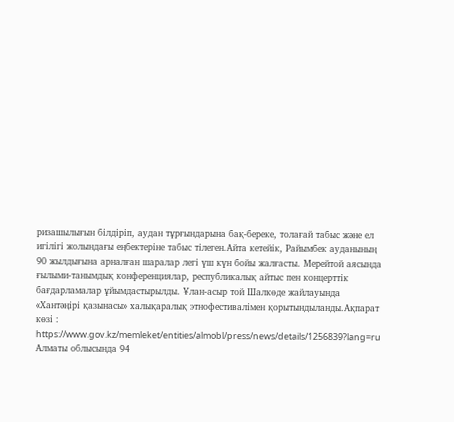ризашылығын білдіріп, аудан тұрғындарына бақ-береке, толағай табыс және ел игілігі жолындағы еңбектеріне табыс тілеген.Айта кетейік, Райымбек ауданының 90 жылдығына арналған шаралар легі үш күн бойы жалғасты. Мерейтой аясында ғылыми-танымдық конференциялар, республикалық айтыс пен концерттік бағдарламалар ұйымдастырылды. Ұлан-асыр той Шалкөде жайлауында «Хантәңірі қазынасы» халықаралық этнофестивалімен қорытындыланды.Ақпарат көзі : https://www.gov.kz/memleket/entities/almobl/press/news/details/1256839?lang=ru
Алматы облысында 94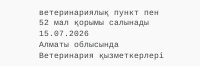ветеринариялық пункт пен 52 мал қорымы салынады 15.07.2026
Алматы облысында Ветеринария қызметкерлері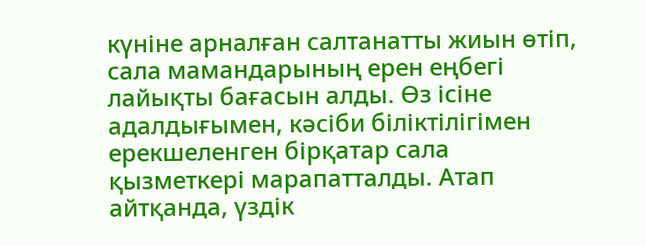күніне арналған салтанатты жиын өтіп, сала мамандарының ерен еңбегі лайықты бағасын алды. Өз ісіне адалдығымен, кәсіби біліктілігімен ерекшеленген бірқатар сала қызметкері марапатталды. Атап айтқанда, үздік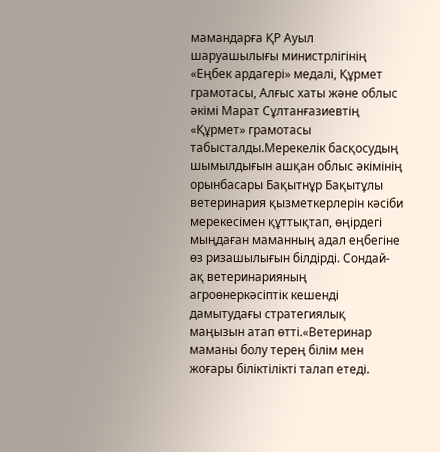мамандарға ҚР Ауыл шаруашылығы министрлігінің «Еңбек ардагері» медалі, Құрмет грамотасы, Алғыс хаты және облыс әкімі Марат Сұлтанғазиевтің «Құрмет» грамотасы табысталды.Мерекелік басқосудың шымылдығын ашқан облыс әкімінің орынбасары Бақытнұр Бақытұлы ветеринария қызметкерлерін кәсіби мерекесімен құттықтап, өңірдегі мыңдаған маманның адал еңбегіне өз ризашылығын білдірді. Сондай-ақ ветеринарияның агроөнеркәсіптік кешенді дамытудағы стратегиялық маңызын атап өтті.«Ветеринар маманы болу терең білім мен жоғары біліктілікті талап етеді.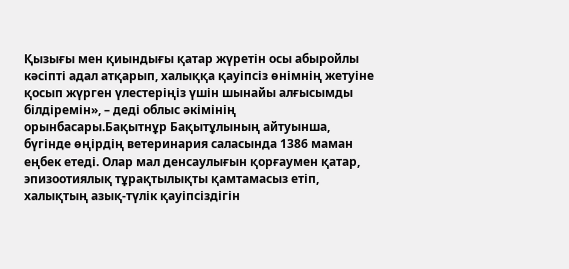Қызығы мен қиындығы қатар жүретін осы абыройлы кәсіпті адал атқарып, халыққа қауіпсіз өнімнің жетуіне қосып жүрген үлестеріңіз үшін шынайы алғысымды білдіремін», – деді облыс әкімінің орынбасары.Бақытнұр Бақытұлының айтуынша, бүгінде өңірдің ветеринария саласында 1386 маман еңбек етеді. Олар мал денсаулығын қорғаумен қатар, эпизоотиялық тұрақтылықты қамтамасыз етіп, халықтың азық-түлік қауіпсіздігін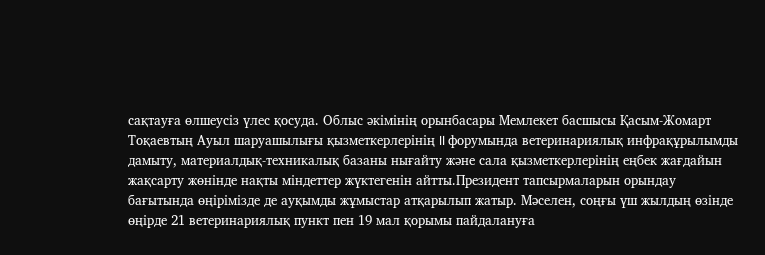сақтауға өлшеусіз үлес қосуда. Облыс әкімінің орынбасары Мемлекет басшысы Қасым-Жомарт Тоқаевтың Ауыл шаруашылығы қызметкерлерінің II форумында ветеринариялық инфрақұрылымды дамыту, материалдық-техникалық базаны нығайту және сала қызметкерлерінің еңбек жағдайын жақсарту жөнінде нақты міндеттер жүктегенін айтты.Президент тапсырмаларын орындау бағытында өңірімізде де ауқымды жұмыстар атқарылып жатыр. Мәселен, соңғы үш жылдың өзінде өңірде 21 ветеринариялық пункт пен 19 мал қорымы пайдалануға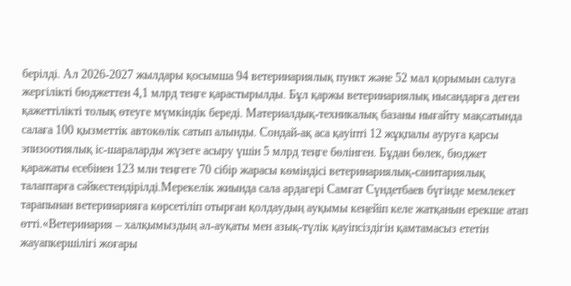берілді. Ал 2026-2027 жылдары қосымша 94 ветеринариялық пункт және 52 мал қорымын салуға жергілікті бюджеттен 4,1 млрд теңге қарастырылды. Бұл қаржы ветеринариялық нысандарға деген қажеттілікті толық өтеуге мүмкіндік береді. Материалдық-техникалық базаны нығайту мақсатында салаға 100 қызметтік автокөлік сатып алынды. Сондай-ақ аса қауіпті 12 жұқпалы ауруға қарсы эпизоотиялық іс-шараларды жүзеге асыру үшін 5 млрд теңге бөлінген. Бұдан бөлек, бюджет қаражаты есебінен 123 млн теңгеге 70 сібір жарасы көміндісі ветеринариялық-санитариялық талаптарға сәйкестендірілді.Мерекелік жиында сала ардагері Самғат Сүндетбаев бүгінде мемлекет тарапынан ветеринарияға көрсетіліп отырған қолдаудың ауқымы кеңейіп келе жатқанын ерекше атап өтті.«Ветеринария – халқымыздың әл-ауқаты мен азық-түлік қауіпсіздігін қамтамасыз ететін жауапкершілігі жоғары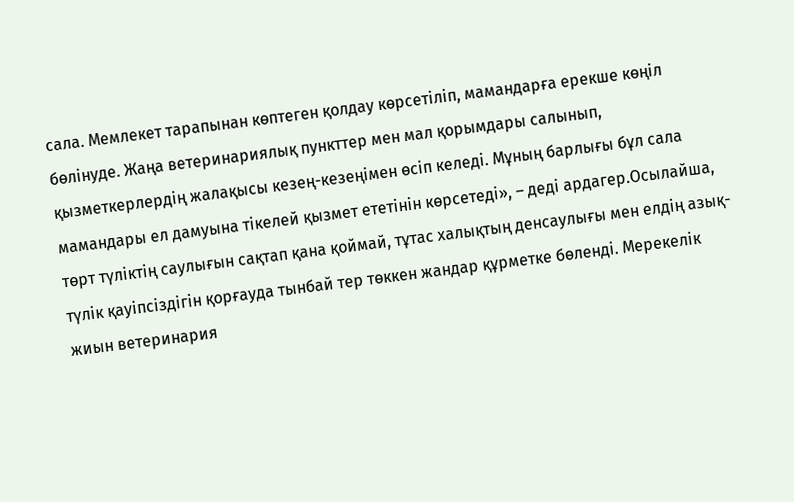сала. Мемлекет тарапынан көптеген қолдау көрсетіліп, мамандарға ерекше көңіл бөлінуде. Жаңа ветеринариялық пункттер мен мал қорымдары салынып, қызметкерлердің жалақысы кезең-кезеңімен өсіп келеді. Мұның барлығы бұл сала мамандары ел дамуына тікелей қызмет ететінін көрсетеді», – деді ардагер.Осылайша, төрт түліктің саулығын сақтап қана қоймай, тұтас халықтың денсаулығы мен елдің азық-түлік қауіпсіздігін қорғауда тынбай тер төккен жандар құрметке бөленді. Мерекелік жиын ветеринария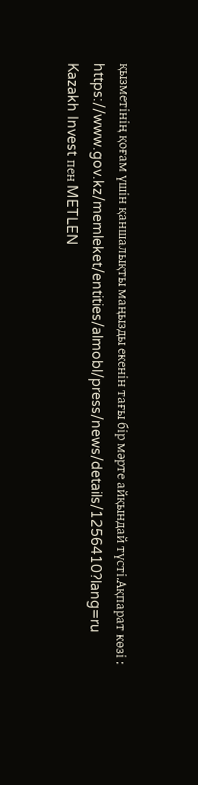қызметінің қоғам үшін қаншалықты маңызды екенін тағы бір мәрте айқындай түсті.Ақпарат көзі : https://www.gov.kz/memleket/entities/almobl/press/news/details/1256410?lang=ru
Kazakh Invest пен METLEN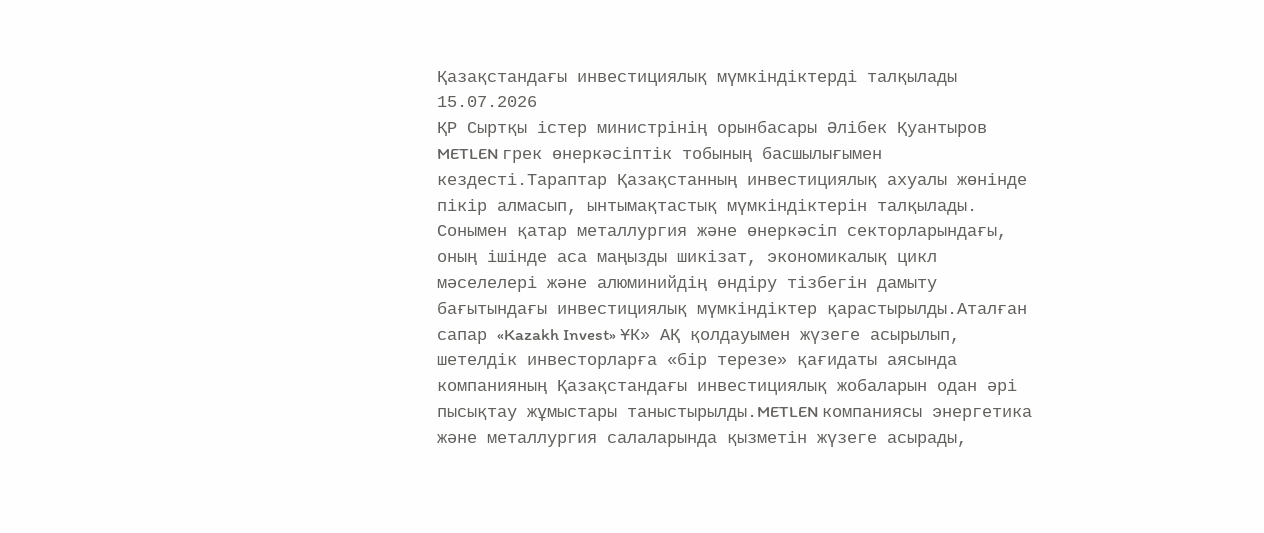Қазақстандағы инвестициялық мүмкіндіктерді талқылады 15.07.2026
ҚР Сыртқы істер министрінің орынбасары Әлібек Қуантыров METLEN грек өнеркәсіптік тобының басшылығымен кездесті.Тараптар Қазақстанның инвестициялық ахуалы жөнінде пікір алмасып, ынтымақтастық мүмкіндіктерін талқылады. Сонымен қатар металлургия және өнеркәсіп секторларындағы, оның ішінде аса маңызды шикізат, экономикалық цикл мәселелері және алюминийдің өндіру тізбегін дамыту бағытындағы инвестициялық мүмкіндіктер қарастырылды.Аталған сапар «Kazakh Invest» ҰК» АҚ қолдауымен жүзеге асырылып, шетелдік инвесторларға «бір терезе» қағидаты аясында компанияның Қазақстандағы инвестициялық жобаларын одан әрі пысықтау жұмыстары таныстырылды.METLEN компаниясы энергетика және металлургия салаларында қызметін жүзеге асырады,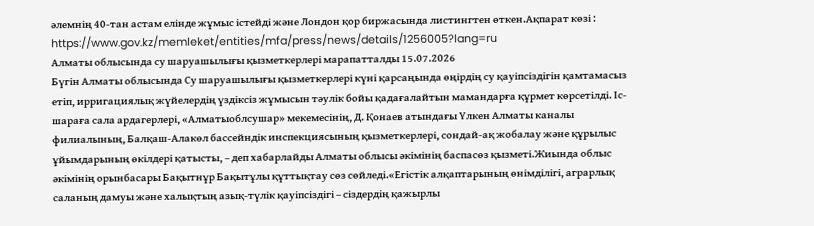әлемнің 40-тан астам елінде жұмыс істейді және Лондон қор биржасында листингтен өткен.Ақпарат көзі : https://www.gov.kz/memleket/entities/mfa/press/news/details/1256005?lang=ru
Алматы облысында су шаруашылығы қызметкерлері марапатталды 15.07.2026
Бүгін Алматы облысында Су шаруашылығы қызметкерлері күні қарсаңында өңірдің су қауіпсіздігін қамтамасыз етіп, ирригациялық жүйелердің үздіксіз жұмысын тәулік бойы қадағалайтын мамандарға құрмет көрсетілді. Іс-шараға сала ардагерлері, «Алматыоблсушар» мекемесінің, Д. Қонаев атындағы Үлкен Алматы каналы филиалының, Балқаш-Алакөл бассейндік инспекциясының қызметкерлері, сондай-ақ жобалау және құрылыс ұйымдарының өкілдері қатысты, – деп хабарлайды Алматы облысы әкімінің баспасөз қызметі.Жиында облыс әкімінің орынбасары Бақытнұр Бақытұлы құттықтау сөз сөйледі.«Егістік алқаптарының өнімділігі, аграрлық саланың дамуы және халықтың азық-түлік қауіпсіздігі – сіздердің қажырлы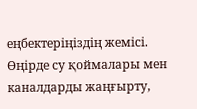еңбектеріңіздің жемісі. Өңірде су қоймалары мен каналдарды жаңғырту,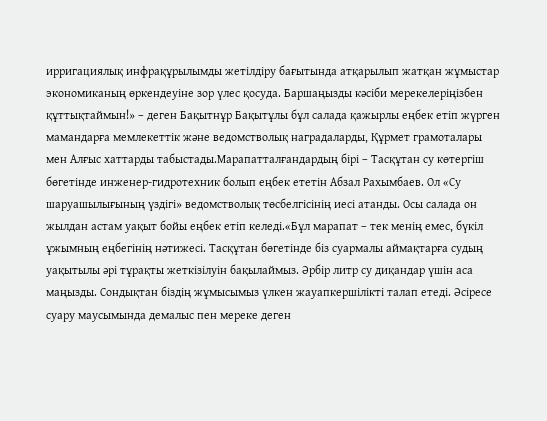ирригациялық инфрақұрылымды жетілдіру бағытында атқарылып жатқан жұмыстар экономиканың өркендеуіне зор үлес қосуда. Баршаңызды кәсіби мерекелеріңізбен құттықтаймын!» – деген Бақытнұр Бақытұлы бұл салада қажырлы еңбек етіп жүрген мамандарға мемлекеттік және ведомстволық наградаларды, Құрмет грамоталары мен Алғыс хаттарды табыстады.Марапатталғандардың бірі – Тасқұтан су көтергіш бөгетінде инженер-гидротехник болып еңбек ететін Абзал Рахымбаев. Ол «Су шаруашылығының үздігі» ведомстволық төсбелгісінің иесі атанды. Осы салада он жылдан астам уақыт бойы еңбек етіп келеді.«Бұл марапат – тек менің емес, бүкіл ұжымның еңбегінің нәтижесі. Тасқұтан бөгетінде біз суармалы аймақтарға судың уақытылы әрі тұрақты жеткізілуін бақылаймыз. Әрбір литр су диқандар үшін аса маңызды. Сондықтан біздің жұмысымыз үлкен жауапкершілікті талап етеді. Әсіресе суару маусымында демалыс пен мереке деген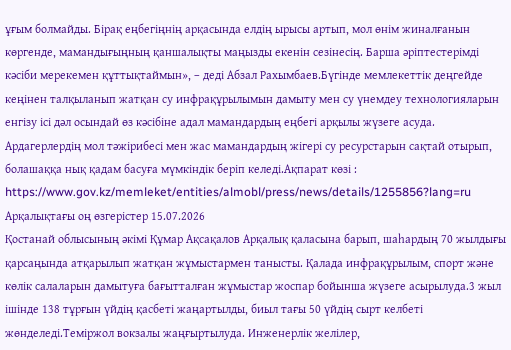ұғым болмайды. Бірақ еңбегіңнің арқасында елдің ырысы артып, мол өнім жиналғанын көргенде, мамандығыңның қаншалықты маңызды екенін сезінесің. Барша әріптестерімді кәсіби мерекемен құттықтаймын», – деді Абзал Рахымбаев.Бүгінде мемлекеттік деңгейде кеңінен талқыланып жатқан су инфрақұрылымын дамыту мен су үнемдеу технологияларын енгізу ісі дәл осындай өз кәсібіне адал мамандардың еңбегі арқылы жүзеге асуда. Ардагерлердің мол тәжірибесі мен жас мамандардың жігері су ресурстарын сақтай отырып, болашаққа нық қадам басуға мүмкіндік беріп келеді.Ақпарат көзі : https://www.gov.kz/memleket/entities/almobl/press/news/details/1255856?lang=ru
Арқалықтағы оң өзгерістер 15.07.2026
Қостанай облысының әкімі Құмар Ақсақалов Арқалық қаласына барып, шаһардың 70 жылдығы қарсаңында атқарылып жатқан жұмыстармен танысты. Қалада инфрақұрылым, спорт және көлік салаларын дамытуға бағытталған жұмыстар жоспар бойынша жүзеге асырылуда.3 жыл ішінде 138 тұрғын үйдің қасбеті жаңартылды, биыл тағы 50 үйдің сырт келбеті жөнделеді.Теміржол вокзалы жаңғыртылуда. Инженерлік желілер,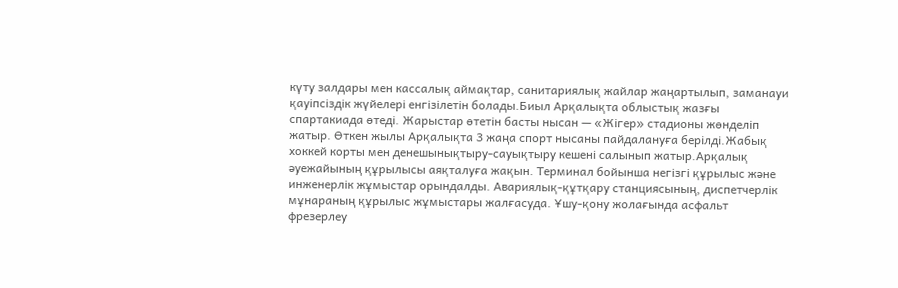күту залдары мен кассалық аймақтар, санитариялық жайлар жаңартылып, заманауи қауіпсіздік жүйелері енгізілетін болады.Биыл Арқалықта облыстық жазғы спартакиада өтеді. Жарыстар өтетін басты нысан — «Жігер» стадионы жөнделіп жатыр. Өткен жылы Арқалықта 3 жаңа спорт нысаны пайдалануға берілді.Жабық хоккей корты мен денешынықтыру-сауықтыру кешені салынып жатыр.Арқалық әуежайының құрылысы аяқталуға жақын. Терминал бойынша негізгі құрылыс және инженерлік жұмыстар орындалды. Авариялық-құтқару станциясының, диспетчерлік мұнараның құрылыс жұмыстары жалғасуда. Ұшу-қону жолағында асфальт фрезерлеу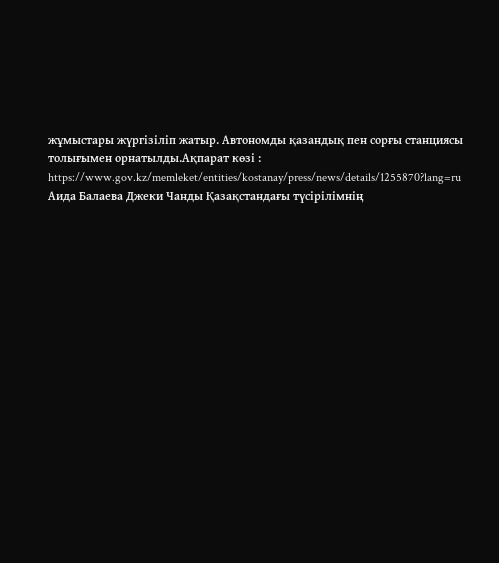жұмыстары жүргізіліп жатыр. Автономды қазандық пен сорғы станциясы толығымен орнатылды.Ақпарат көзі : https://www.gov.kz/memleket/entities/kostanay/press/news/details/1255870?lang=ru
Аида Балаева Джеки Чанды Қазақстандағы түсірілімнің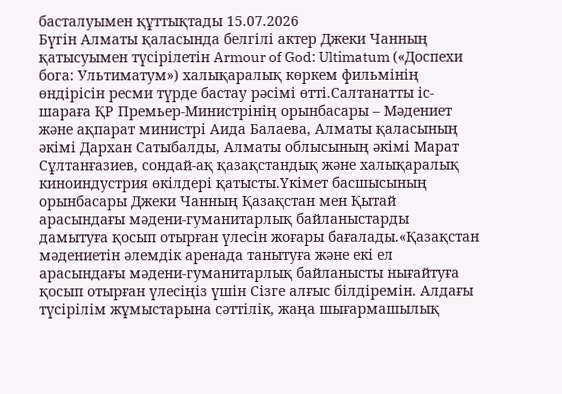басталуымен құттықтады 15.07.2026
Бүгін Алматы қаласында белгілі актер Джеки Чанның қатысуымен түсірілетін Armour of God: Ultimatum («Доспехи бога: Ультиматум») халықаралық көркем фильмінің өндірісін ресми түрде бастау рәсімі өтті.Салтанатты іс-шараға ҚР Премьер-Министрінің орынбасары – Мәдениет және ақпарат министрі Аида Балаева, Алматы қаласының әкімі Дархан Сатыбалды, Алматы облысының әкімі Марат Сұлтанғазиев, сондай-ақ қазақстандық және халықаралық киноиндустрия өкілдері қатысты.Үкімет басшысының орынбасары Джеки Чанның Қазақстан мен Қытай арасындағы мәдени-гуманитарлық байланыстарды дамытуға қосып отырған үлесін жоғары бағалады.«Қазақстан мәдениетін әлемдік аренада танытуға және екі ел арасындағы мәдени-гуманитарлық байланысты нығайтуға қосып отырған үлесіңіз үшін Сізге алғыс білдіремін. Алдағы түсірілім жұмыстарына сәттілік, жаңа шығармашылық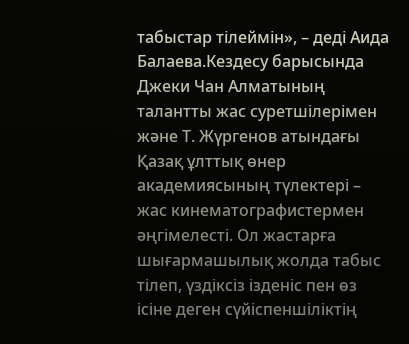табыстар тілеймін», – деді Аида Балаева.Кездесу барысында Джеки Чан Алматының талантты жас суретшілерімен және Т. Жүргенов атындағы Қазақ ұлттық өнер академиясының түлектері – жас кинематографистермен әңгімелесті. Ол жастарға шығармашылық жолда табыс тілеп, үздіксіз ізденіс пен өз ісіне деген сүйіспеншіліктің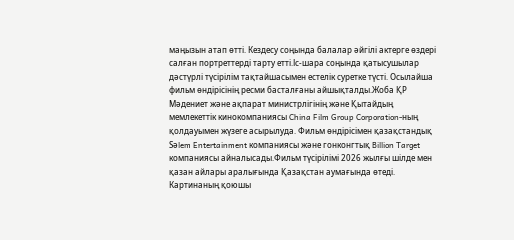маңызын атап өтті. Кездесу соңында балалар әйгілі актерге өздері салған портреттерді тарту етті.Іс-шара соңында қатысушылар дәстүрлі түсірілім тақтайшасымен естелік суретке түсті. Осылайша фильм өндірісінің ресми басталғаны айшықталды.Жоба ҚР Мәдениет және ақпарат министрлігінің және Қытайдың мемлекеттік кинокомпаниясы China Film Group Corporation-ның қолдауымен жүзеге асырылуда. Фильм өндірісімен қазақстандық Sәlem Entertainment компаниясы және гонконгтық Billion Target компаниясы айналысады.Фильм түсірілімі 2026 жылғы шілде мен қазан айлары аралығында Қазақстан аумағында өтеді. Картинаның қоюшы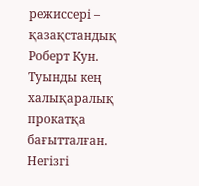режиссері – қазақстандық Роберт Кун. Туынды кең халықаралық прокатқа бағытталған. Негізгі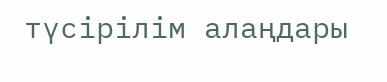түсірілім алаңдары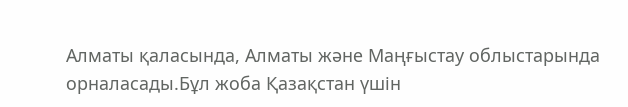Алматы қаласында, Алматы және Маңғыстау облыстарында орналасады.Бұл жоба Қазақстан үшін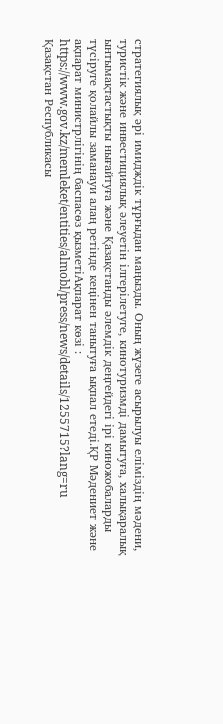стратегиялық әрі имидждік тұрғыдан маңызды. Оның жүзеге асырылуы еліміздің мәдени, туристік және инвестициялық әлеуетін ілгерілетуге, кинотуризмді дамытуға, халықаралық ынтымақтастықты нығайтуға және Қазақстанды әлемдік деңгейдегі ірі киножобаларды түсіруге қолайлы заманауи алаң ретінде кеңінен танытуға ықпал етеді.ҚР Мәдениет және ақпарат министрлігінің баспасөз қызметіАқпарат көзі : https://www.gov.kz/memleket/entities/almobl/press/news/details/1255715?lang=ru
Қазақстан Республикасы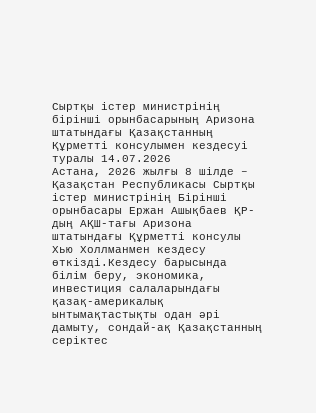Сыртқы істер министрінің бірінші орынбасарының Аризона штатындағы Қазақстанның Құрметті консулымен кездесуі туралы 14.07.2026
Астана, 2026 жылғы 8 шілде – Қазақстан Республикасы Сыртқы істер министрінің Бірінші орынбасары Ержан Ашықбаев ҚР-дың АҚШ-тағы Аризона штатындағы Құрметті консулы Хью Холлманмен кездесу өткізді.Кездесу барысында білім беру, экономика, инвестиция салаларындағы қазақ-америкалық ынтымақтастықты одан әрі дамыту, сондай-ақ Қазақстанның серіктес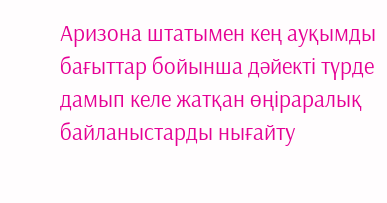Аризона штатымен кең ауқымды бағыттар бойынша дәйекті түрде дамып келе жатқан өңіраралық байланыстарды нығайту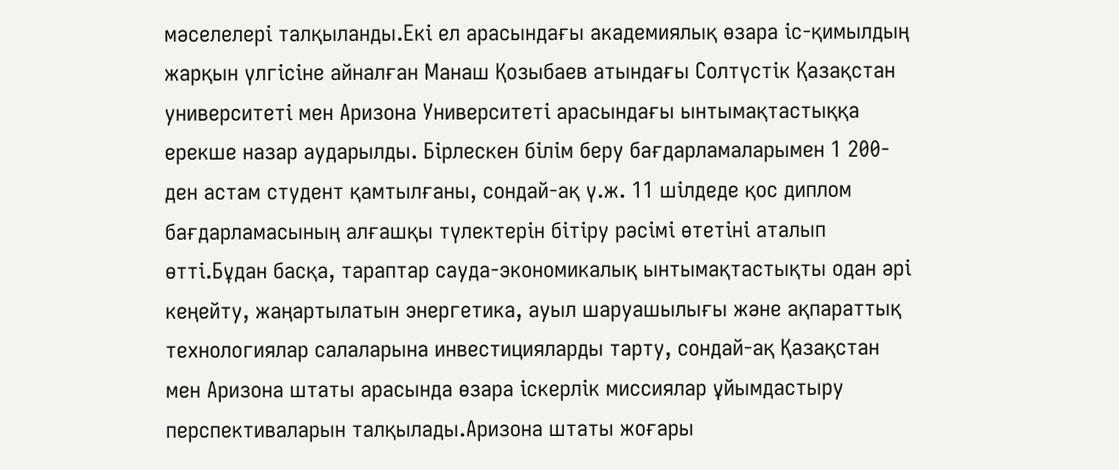мәселелері талқыланды.Екі ел арасындағы академиялық өзара іс-қимылдың жарқын үлгісіне айналған Манаш Қозыбаев атындағы Солтүстік Қазақстан университеті мен Аризона Университеті арасындағы ынтымақтастыққа ерекше назар аударылды. Бірлескен білім беру бағдарламаларымен 1 200-ден астам студент қамтылғаны, сондай-ақ ү.ж. 11 шілдеде қос диплом бағдарламасының алғашқы түлектерін бітіру рәсімі өтетіні аталып өтті.Бұдан басқа, тараптар сауда-экономикалық ынтымақтастықты одан әрі кеңейту, жаңартылатын энергетика, ауыл шаруашылығы және ақпараттық технологиялар салаларына инвестицияларды тарту, сондай-ақ Қазақстан мен Аризона штаты арасында өзара іскерлік миссиялар ұйымдастыру перспективаларын талқылады.Аризона штаты жоғары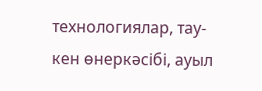технологиялар, тау-кен өнеркәсібі, ауыл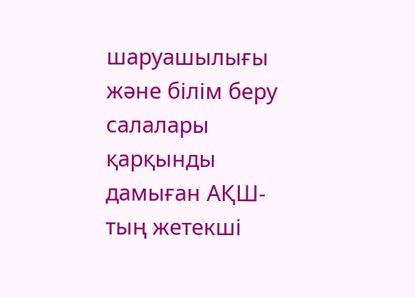шаруашылығы және білім беру салалары қарқынды дамыған АҚШ-тың жетекші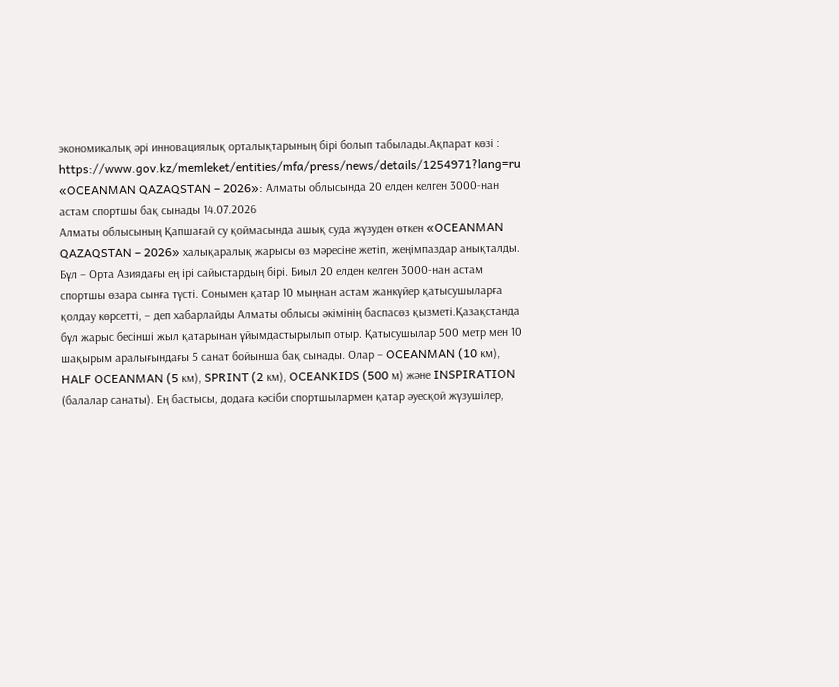экономикалық әрі инновациялық орталықтарының бірі болып табылады.Ақпарат көзі : https://www.gov.kz/memleket/entities/mfa/press/news/details/1254971?lang=ru
«OCEANMAN QAZAQSTAN – 2026»: Алматы облысында 20 елден келген 3000-нан астам спортшы бақ сынады 14.07.2026
Алматы облысының Қапшағай су қоймасында ашық суда жүзуден өткен «OCEANMAN QAZAQSTAN – 2026» халықаралық жарысы өз мәресіне жетіп, жеңімпаздар анықталды. Бұл – Орта Азиядағы ең ірі сайыстардың бірі. Биыл 20 елден келген 3000-нан астам спортшы өзара сынға түсті. Сонымен қатар 10 мыңнан астам жанкүйер қатысушыларға қолдау көрсетті, – деп хабарлайды Алматы облысы әкімінің баспасөз қызметі.Қазақстанда бұл жарыс бесінші жыл қатарынан ұйымдастырылып отыр. Қатысушылар 500 метр мен 10 шақырым аралығындағы 5 санат бойынша бақ сынады. Олар – OCEANMAN (10 км), HALF OCEANMAN (5 км), SPRINT (2 км), OCEANKIDS (500 м) және INSPIRATION (балалар санаты). Ең бастысы, додаға кәсіби спортшылармен қатар әуесқой жүзушілер,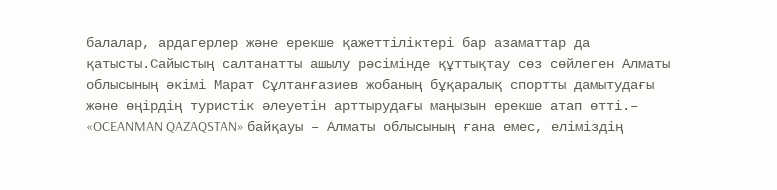балалар, ардагерлер және ерекше қажеттіліктері бар азаматтар да қатысты.Сайыстың салтанатты ашылу рәсімінде құттықтау сөз сөйлеген Алматы облысының әкімі Марат Сұлтанғазиев жобаның бұқаралық спортты дамытудағы және өңірдің туристік әлеуетін арттырудағы маңызын ерекше атап өтті.– «OCEANMAN QAZAQSTAN» байқауы – Алматы облысының ғана емес, еліміздің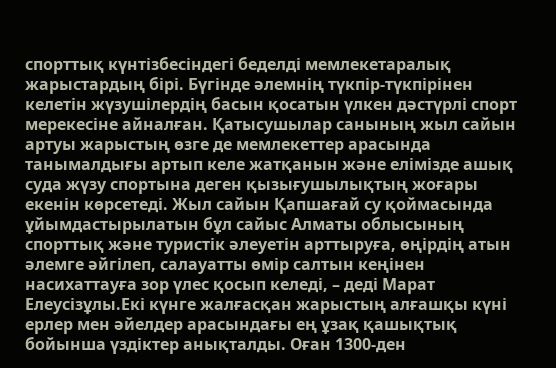спорттық күнтізбесіндегі беделді мемлекетаралық жарыстардың бірі. Бүгінде әлемнің түкпір-түкпірінен келетін жүзушілердің басын қосатын үлкен дәстүрлі спорт мерекесіне айналған. Қатысушылар санының жыл сайын артуы жарыстың өзге де мемлекеттер арасында танымалдығы артып келе жатқанын және елімізде ашық суда жүзу спортына деген қызығушылықтың жоғары екенін көрсетеді. Жыл сайын Қапшағай су қоймасында ұйымдастырылатын бұл сайыс Алматы облысының спорттық және туристік әлеуетін арттыруға, өңірдің атын әлемге әйгілеп, салауатты өмір салтын кеңінен насихаттауға зор үлес қосып келеді, – деді Марат Елеусізұлы.Екі күнге жалғасқан жарыстың алғашқы күні ерлер мен әйелдер арасындағы ең ұзақ қашықтық бойынша үздіктер анықталды. Оған 1300-ден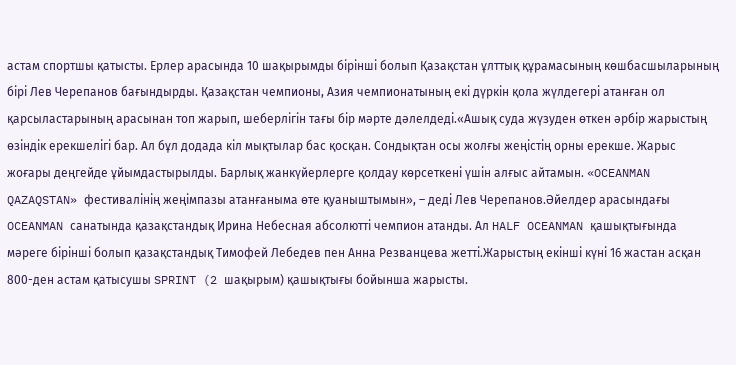астам спортшы қатысты. Ерлер арасында 10 шақырымды бірінші болып Қазақстан ұлттық құрамасының көшбасшыларының бірі Лев Черепанов бағындырды. Қазақстан чемпионы, Азия чемпионатының екі дүркін қола жүлдегері атанған ол қарсыластарының арасынан топ жарып, шеберлігін тағы бір мәрте дәлелдеді.«Ашық суда жүзуден өткен әрбір жарыстың өзіндік ерекшелігі бар. Ал бұл додада кіл мықтылар бас қосқан. Сондықтан осы жолғы жеңістің орны ерекше. Жарыс жоғары деңгейде ұйымдастырылды. Барлық жанкүйерлерге қолдау көрсеткені үшін алғыс айтамын. «OCEANMAN QAZAQSTAN» фестивалінің жеңімпазы атанғаныма өте қуаныштымын», – деді Лев Черепанов.Әйелдер арасындағы OCEANMAN санатында қазақстандық Ирина Небесная абсолютті чемпион атанды. Ал HALF OCEANMAN қашықтығында мәреге бірінші болып қазақстандық Тимофей Лебедев пен Анна Резванцева жетті.Жарыстың екінші күні 16 жастан асқан 800-ден астам қатысушы SPRINT (2 шақырым) қашықтығы бойынша жарысты.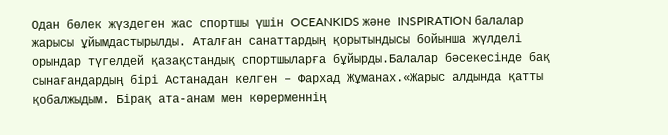Одан бөлек жүздеген жас спортшы үшін OCEANKIDS және INSPIRATION балалар жарысы ұйымдастырылды. Аталған санаттардың қорытындысы бойынша жүлделі орындар түгелдей қазақстандық спортшыларға бұйырды.Балалар бәсекесінде бақ сынағандардың бірі Астанадан келген – Фархад Жұманах.«Жарыс алдында қатты қобалжыдым. Бірақ ата-анам мен көрерменнің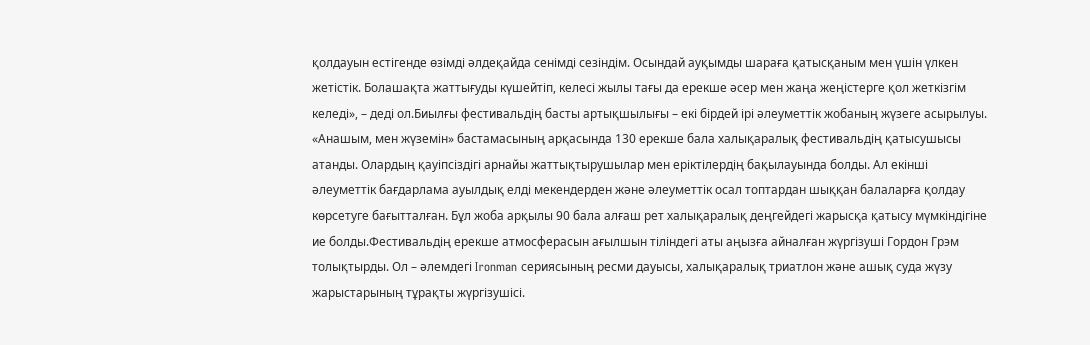қолдауын естігенде өзімді әлдеқайда сенімді сезіндім. Осындай ауқымды шараға қатысқаным мен үшін үлкен жетістік. Болашақта жаттығуды күшейтіп, келесі жылы тағы да ерекше әсер мен жаңа жеңістерге қол жеткізгім келеді», – деді ол.Биылғы фестивальдің басты артықшылығы – екі бірдей ірі әлеуметтік жобаның жүзеге асырылуы. «Анашым, мен жүземін» бастамасының арқасында 130 ерекше бала халықаралық фестивальдің қатысушысы атанды. Олардың қауіпсіздігі арнайы жаттықтырушылар мен еріктілердің бақылауында болды. Ал екінші әлеуметтік бағдарлама ауылдық елді мекендерден және әлеуметтік осал топтардан шыққан балаларға қолдау көрсетуге бағытталған. Бұл жоба арқылы 90 бала алғаш рет халықаралық деңгейдегі жарысқа қатысу мүмкіндігіне ие болды.Фестивальдің ерекше атмосферасын ағылшын тіліндегі аты аңызға айналған жүргізуші Гордон Грэм толықтырды. Ол – әлемдегі Ironman сериясының ресми дауысы, халықаралық триатлон және ашық суда жүзу жарыстарының тұрақты жүргізушісі.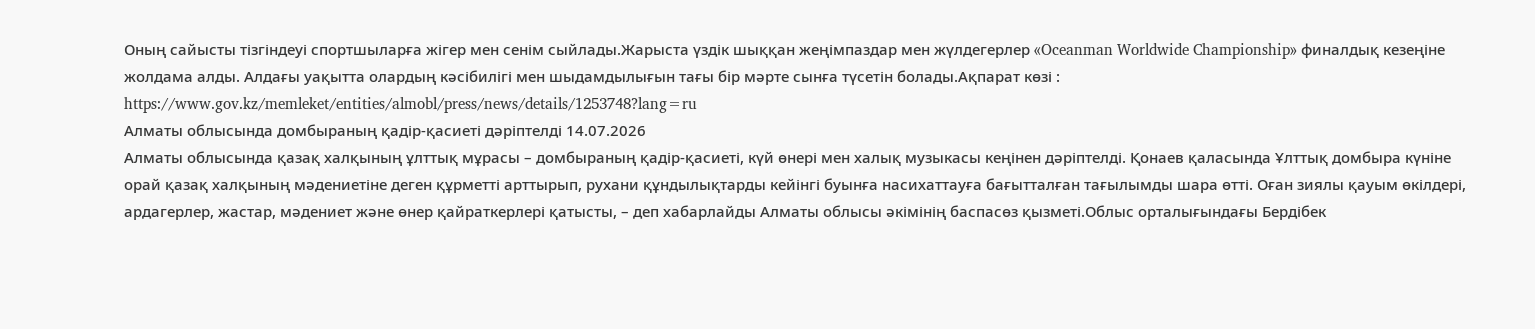Оның сайысты тізгіндеуі спортшыларға жігер мен сенім сыйлады.Жарыста үздік шыққан жеңімпаздар мен жүлдегерлер «Oceanman Worldwide Championship» финалдық кезеңіне жолдама алды. Алдағы уақытта олардың кәсібилігі мен шыдамдылығын тағы бір мәрте сынға түсетін болады.Ақпарат көзі : https://www.gov.kz/memleket/entities/almobl/press/news/details/1253748?lang=ru
Алматы облысында домбыраның қадір-қасиеті дәріптелді 14.07.2026
Алматы облысында қазақ халқының ұлттық мұрасы – домбыраның қадір-қасиеті, күй өнері мен халық музыкасы кеңінен дәріптелді. Қонаев қаласында Ұлттық домбыра күніне орай қазақ халқының мәдениетіне деген құрметті арттырып, рухани құндылықтарды кейінгі буынға насихаттауға бағытталған тағылымды шара өтті. Оған зиялы қауым өкілдері, ардагерлер, жастар, мәдениет және өнер қайраткерлері қатысты, – деп хабарлайды Алматы облысы әкімінің баспасөз қызметі.Облыс орталығындағы Бердібек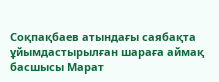Соқпақбаев атындағы саябақта ұйымдастырылған шараға аймақ басшысы Марат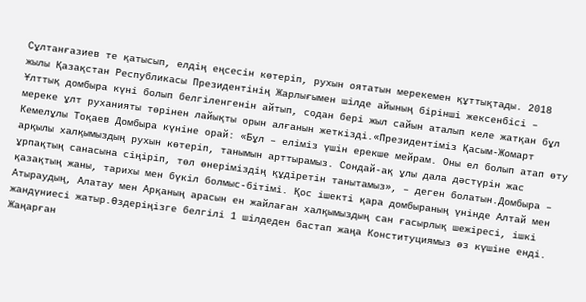Сұлтанғазиев те қатысып, елдің еңсесін көтеріп, рухын оятатын мерекемен құттықтады. 2018 жылы Қазақстан Республикасы Президентінің Жарлығымен шілде айының бірінші жексенбісі – Ұлттық домбыра күні болып белгіленгенін айтып, содан бері жыл сайын аталып келе жатқан бұл мереке ұлт руханияты төрінен лайықты орын алғанын жеткізді.«Президентіміз Қасым-Жомарт Кемелұлы Тоқаев Домбыра күніне орай: «Бұл – еліміз үшін ерекше мейрам. Оны ел болып атап өту арқылы халқымыздың рухын көтеріп, танымын арттырамыз. Сондай-ақ ұлы дала дәстүрін жас ұрпақтың санасына сіңіріп, төл өнеріміздің құдіретін танытамыз», – деген болатын.Домбыра – қазақтың жаны, тарихы мен бүкіл болмыс-бітімі. Қос ішекті қара домбыраның үнінде Алтай мен Атыраудың, Алатау мен Арқаның арасын ен жайлаған халқымыздың сан ғасырлық шежіресі, ішкі жандүниесі жатыр.Өздеріңізге белгілі 1 шілдеден бастап жаңа Конституциямыз өз күшіне енді. Жаңарған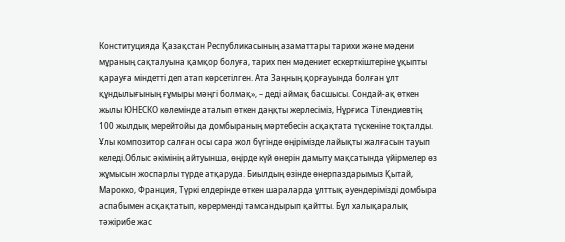Конституцияда Қазақстан Республикасының азаматтары тарихи және мәдени мұраның сақталуына қамқор болуға, тарих пен мәдениет ескерткіштеріне ұқыпты қарауға міндетті деп атап көрсетілген. Ата Заңның қорғауында болған ұлт құндылығының ғұмыры мәңгі болмақ», – деді аймақ басшысы. Сондай-ақ өткен жылы ЮНЕСКО көлемінде аталып өткен даңқты жерлесіміз, Нұрғиса Тілендиевтің 100 жылдық мерейтойы да домбыраның мәртебесін асқақтата түскеніне тоқталды. Ұлы композитор салған осы сара жол бүгінде өңірімізде лайықты жалғасын тауып келеді.Облыс әкімінің айтуынша, өңірде күй өнерін дамыту мақсатында үйірмелер өз жұмысын жоспарлы түрде атқаруда. Биылдың өзінде өнерпаздарымыз Қытай, Марокко, Франция, Түркі елдерінде өткен шараларда ұлттық әуендерімізді домбыра аспабымен асқақтатып, көрерменді тамсандырып қайтты. Бұл халықаралық тәжірибе жас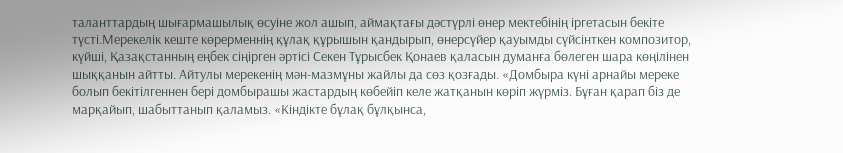таланттардың шығармашылық өсуіне жол ашып, аймақтағы дәстүрлі өнер мектебінің іргетасын бекіте түсті.Мерекелік кеште көрерменнің құлақ құрышын қандырып, өнерсүйер қауымды сүйсінткен композитор, күйші, Қазақстанның еңбек сіңірген әртісі Секен Тұрысбек Қонаев қаласын думанға бөлеген шара көңілінен шыққанын айтты. Айтулы мерекенің мән-мазмұны жайлы да сөз қозғады. «Домбыра күні арнайы мереке болып бекітілгеннен бері домбырашы жастардың көбейіп келе жатқанын көріп жүрміз. Бұған қарап біз де марқайып, шабыттанып қаламыз. «Кіндікте бұлақ бұлқынса,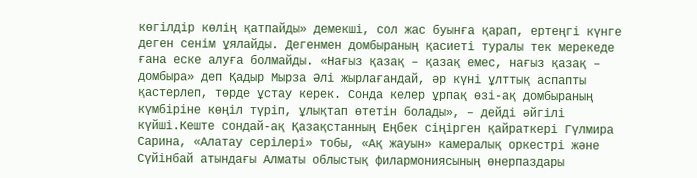көгілдір көлің қатпайды» демекші, сол жас буынға қарап, ертеңгі күнге деген сенім ұялайды. Дегенмен домбыраның қасиеті туралы тек мерекеде ғана еске алуға болмайды. «Нағыз қазақ – қазақ емес, нағыз қазақ – домбыра» деп Қадыр Мырза Әлі жырлағандай, әр күні ұлттық аспапты қастерлеп, төрде ұстау керек. Сонда келер ұрпақ өзі-ақ домбыраның күмбіріне көңіл түріп, ұлықтап өтетін болады», – дейді әйгілі күйші.Кеште сондай-ақ Қазақстанның Еңбек сіңірген қайраткері Гүлмира Сарина, «Алатау серілері» тобы, «Ақ жауын» камералық оркестрі және Сүйінбай атындағы Алматы облыстық филармониясының өнерпаздары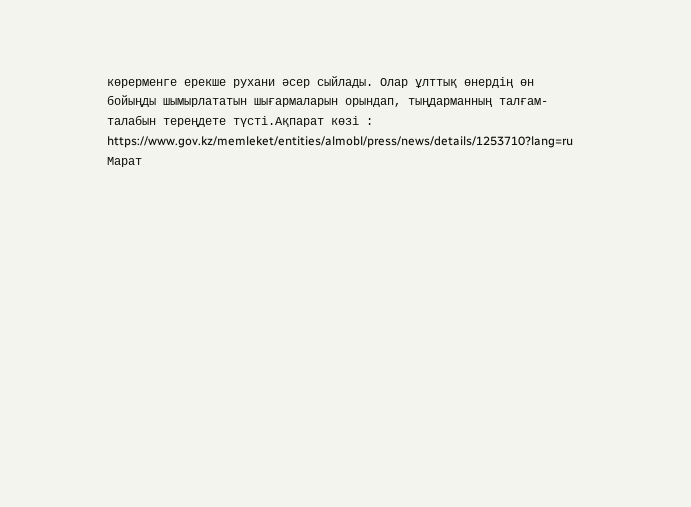көрерменге ерекше рухани әсер сыйлады. Олар ұлттық өнердің өн бойыңды шымырлататын шығармаларын орындап, тыңдарманның талғам-талабын тереңдете түсті.Ақпарат көзі : https://www.gov.kz/memleket/entities/almobl/press/news/details/1253710?lang=ru
Марат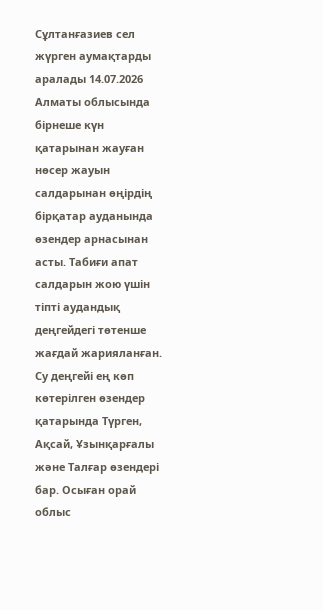Сұлтанғазиев сел жүрген аумақтарды аралады 14.07.2026
Алматы облысында бірнеше күн қатарынан жауған нөсер жауын салдарынан өңірдің бірқатар ауданында өзендер арнасынан асты. Табиғи апат салдарын жою үшін тіпті аудандық деңгейдегі төтенше жағдай жарияланған. Су деңгейі ең көп көтерілген өзендер қатарында Түрген, Ақсай, Ұзынқарғалы және Талғар өзендері бар. Осыған орай облыс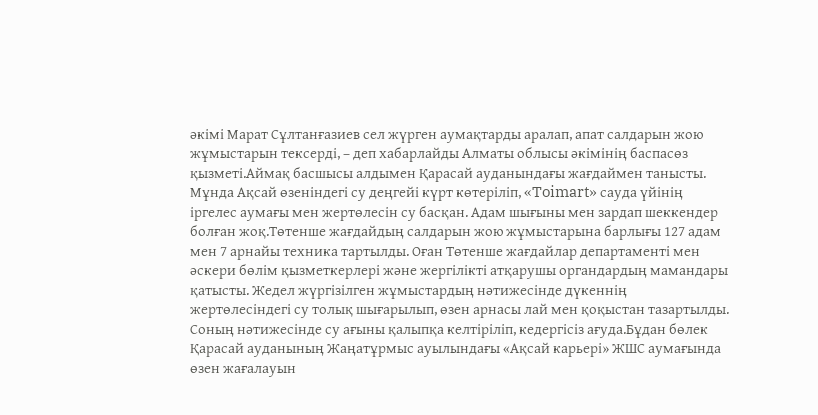әкімі Марат Сұлтанғазиев сел жүрген аумақтарды аралап, апат салдарын жою жұмыстарын тексерді, – деп хабарлайды Алматы облысы әкімінің баспасөз қызметі.Аймақ басшысы алдымен Қарасай ауданындағы жағдаймен танысты. Мұнда Ақсай өзеніндегі су деңгейі күрт көтеріліп, «Toimart» сауда үйінің іргелес аумағы мен жертөлесін су басқан. Адам шығыны мен зардап шеккендер болған жоқ.Төтенше жағдайдың салдарын жою жұмыстарына барлығы 127 адам мен 7 арнайы техника тартылды. Оған Төтенше жағдайлар департаменті мен әскери бөлім қызметкерлері және жергілікті атқарушы органдардың мамандары қатысты. Жедел жүргізілген жұмыстардың нәтижесінде дүкеннің жертөлесіндегі су толық шығарылып, өзен арнасы лай мен қоқыстан тазартылды. Соның нәтижесінде су ағыны қалыпқа келтіріліп, кедергісіз ағуда.Бұдан бөлек Қарасай ауданының Жаңатұрмыс ауылындағы «Ақсай карьері» ЖШС аумағында өзен жағалауын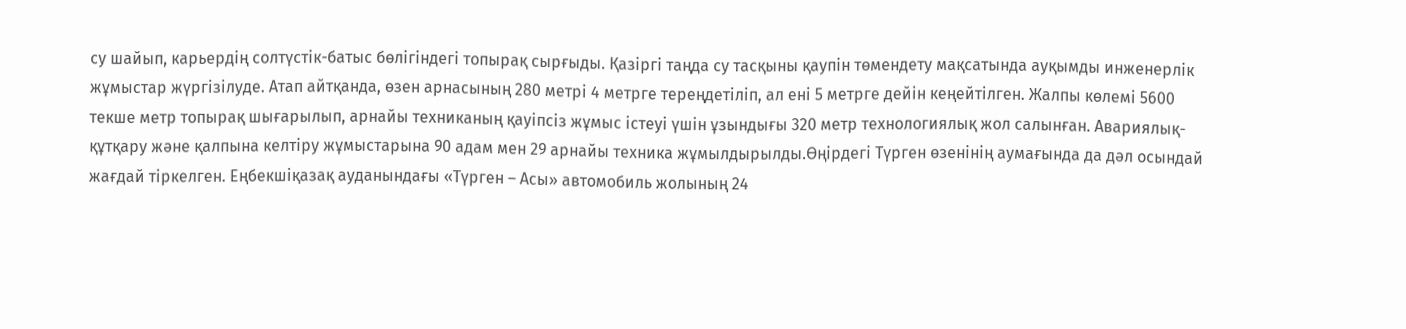су шайып, карьердің солтүстік-батыс бөлігіндегі топырақ сырғыды. Қазіргі таңда су тасқыны қаупін төмендету мақсатында ауқымды инженерлік жұмыстар жүргізілуде. Атап айтқанда, өзен арнасының 280 метрі 4 метрге тереңдетіліп, ал ені 5 метрге дейін кеңейтілген. Жалпы көлемі 5600 текше метр топырақ шығарылып, арнайы техниканың қауіпсіз жұмыс істеуі үшін ұзындығы 320 метр технологиялық жол салынған. Авариялық-құтқару және қалпына келтіру жұмыстарына 90 адам мен 29 арнайы техника жұмылдырылды.Өңірдегі Түрген өзенінің аумағында да дәл осындай жағдай тіркелген. Еңбекшіқазақ ауданындағы «Түрген – Асы» автомобиль жолының 24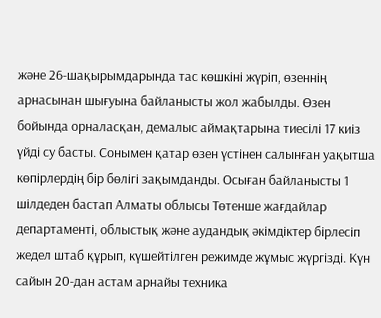және 26-шақырымдарында тас көшкіні жүріп, өзеннің арнасынан шығуына байланысты жол жабылды. Өзен бойында орналасқан, демалыс аймақтарына тиесілі 17 киіз үйді су басты. Сонымен қатар өзен үстінен салынған уақытша көпірлердің бір бөлігі зақымданды. Осыған байланысты 1 шілдеден бастап Алматы облысы Төтенше жағдайлар департаменті, облыстық және аудандық әкімдіктер бірлесіп жедел штаб құрып, күшейтілген режимде жұмыс жүргізді. Күн сайын 20-дан астам арнайы техника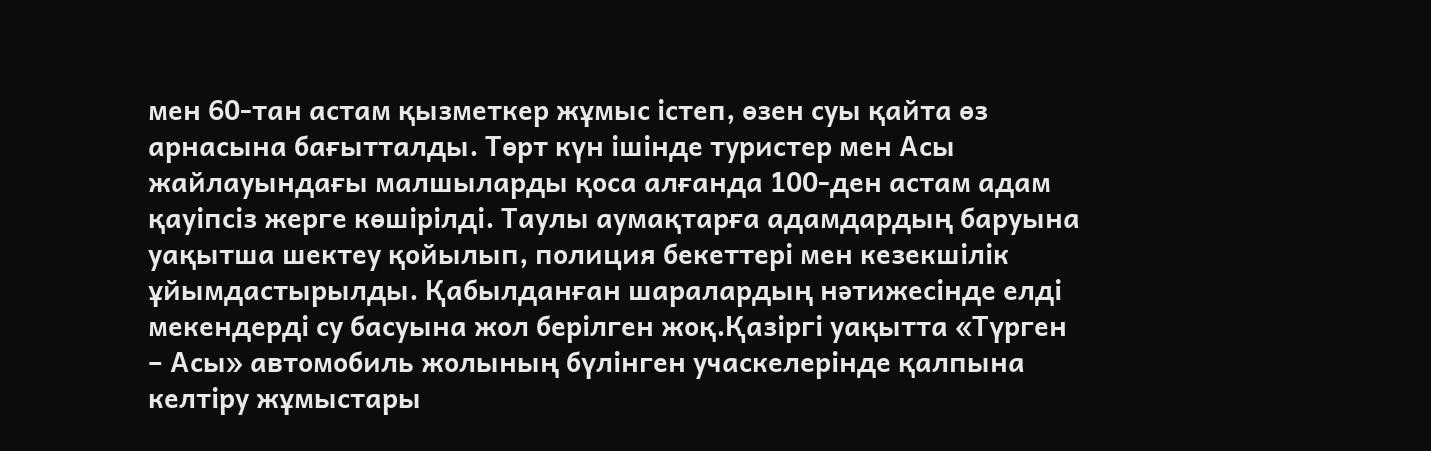мен 60-тан астам қызметкер жұмыс істеп, өзен суы қайта өз арнасына бағытталды. Төрт күн ішінде туристер мен Асы жайлауындағы малшыларды қоса алғанда 100-ден астам адам қауіпсіз жерге көшірілді. Таулы аумақтарға адамдардың баруына уақытша шектеу қойылып, полиция бекеттері мен кезекшілік ұйымдастырылды. Қабылданған шаралардың нәтижесінде елді мекендерді су басуына жол берілген жоқ.Қазіргі уақытта «Түрген – Асы» автомобиль жолының бүлінген учаскелерінде қалпына келтіру жұмыстары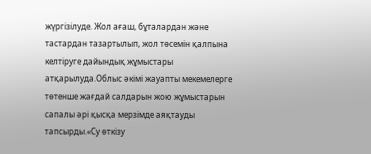жүргізілуде. Жол ағаш, бұталардан және тастардан тазартылып, жол төсемін қалпына келтіруге дайындық жұмыстары атқарылуда.Облыс әкімі жауапты мекемелерге төтенше жағдай салдарын жою жұмыстарын сапалы әрі қысқа мерзімде аяқтауды тапсырды.«Су өткізу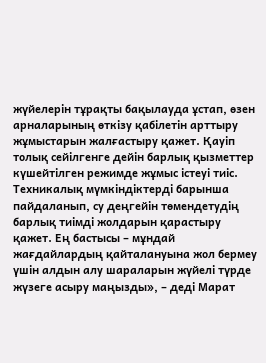жүйелерін тұрақты бақылауда ұстап, өзен арналарының өткізу қабілетін арттыру жұмыстарын жалғастыру қажет. Қауіп толық сейілгенге дейін барлық қызметтер күшейтілген режимде жұмыс істеуі тиіс. Техникалық мүмкіндіктерді барынша пайдаланып, су деңгейін төмендетудің барлық тиімді жолдарын қарастыру қажет. Ең бастысы – мұндай жағдайлардың қайталануына жол бермеу үшін алдын алу шараларын жүйелі түрде жүзеге асыру маңызды», – деді Марат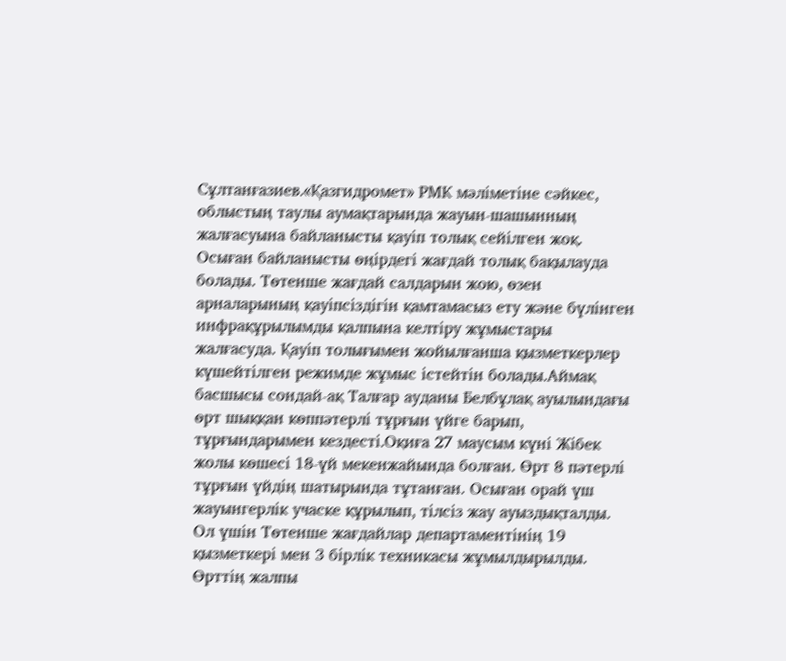Сұлтанғазиев.«Қазгидромет» РМК мәліметіне сәйкес, облыстың таулы аумақтарында жауын-шашынның жалғасуына байланысты қауіп толық сейілген жоқ. Осыған байланысты өңірдегі жағдай толық бақылауда болады. Төтенше жағдай салдарын жою, өзен арналарының қауіпсіздігін қамтамасыз ету және бүлінген инфрақұрылымды қалпына келтіру жұмыстары жалғасуда. Қауіп толығымен жойылғанша қызметкерлер күшейтілген режимде жұмыс істейтін болады.Аймақ басшысы сондай-ақ Талғар ауданы Белбұлақ ауылындағы өрт шыққан көппәтерлі тұрғын үйге барып, тұрғындарымен кездесті.Оқиға 27 маусым күні Жібек жолы көшесі 18-үй мекенжайында болған. Өрт 8 пәтерлі тұрғын үйдің шатырында тұтанған. Осыған орай үш жауынгерлік учаске құрылып, тілсіз жау ауыздықталды. Ол үшін Төтенше жағдайлар департаментінің 19 қызметкері мен 3 бірлік техникасы жұмылдырылды. Өрттің жалпы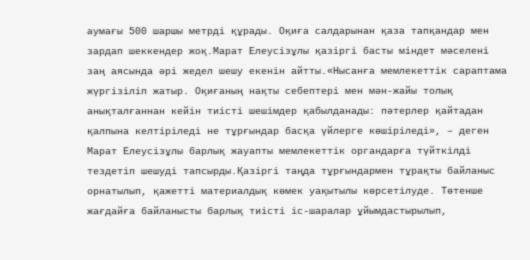аумағы 500 шаршы метрді құрады. Оқиға салдарынан қаза тапқандар мен зардап шеккендер жоқ.Марат Елеусізұлы қазіргі басты міндет мәселені заң аясында әрі жедел шешу екенін айтты.«Нысанға мемлекеттік сараптама жүргізіліп жатыр. Оқиғаның нақты себептері мен мән-жайы толық анықталғаннан кейін тиісті шешімдер қабылданады: пәтерлер қайтадан қалпына келтіріледі не тұрғындар басқа үйлерге көшіріледі», – деген Марат Елеусізұлы барлық жауапты мемлекеттік органдарға түйткілді тездетіп шешуді тапсырды.Қазіргі таңда тұрғындармен тұрақты байланыс орнатылып, қажетті материалдық көмек уақытылы көрсетілуде. Төтенше жағдайға байланысты барлық тиісті іс-шаралар ұйымдастырылып,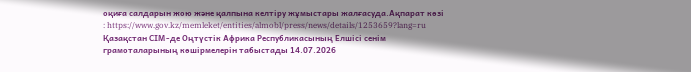оқиға салдарын жою және қалпына келтіру жұмыстары жалғасуда.Ақпарат көзі : https://www.gov.kz/memleket/entities/almobl/press/news/details/1253659?lang=ru
Қазақстан СІМ-де Оңтүстік Африка Республикасының Елшісі сенім грамоталарының көшірмелерін табыстады 14.07.2026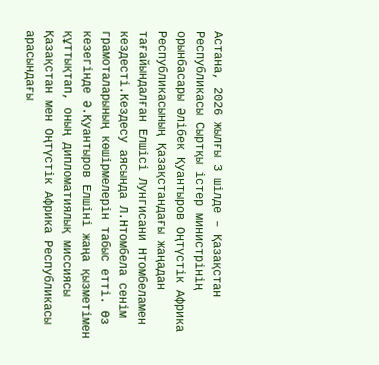Астана, 2026 жылғы 3 шілде – Қазақстан Республикасы Сыртқы істер министрінің орынбасары Әлібек Қуантыров Оңтүстік Африка Республикасының Қазақстандағы жаңадан тағайындалған Елшісі Лунгисани Нтомбеламен кездесті.Кездесу аясында Л.Нтомбела сенім грамоталарының көшірмелерін табыс етті. Өз кезегінде Ә.Қуантыров Елшіні жаңа қызметімен құттықтап, оның дипломатиялық миссиясы Қазақстан мен Оңтүстік Африка Республикасы арасындағы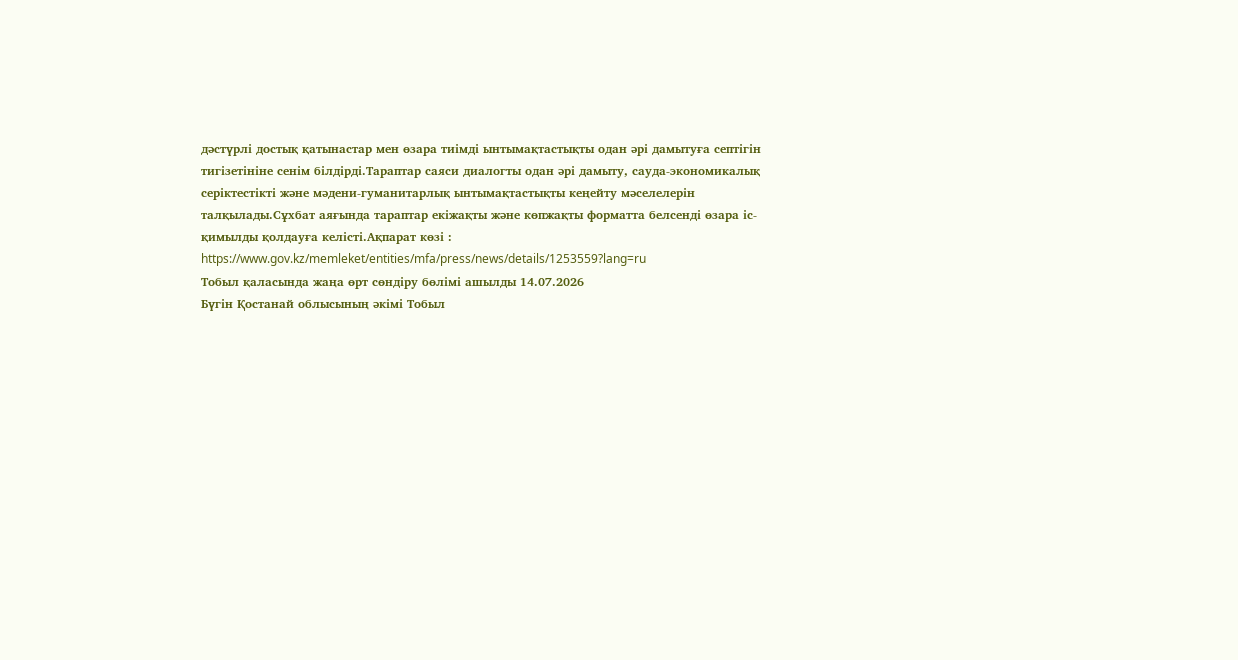дәстүрлі достық қатынастар мен өзара тиімді ынтымақтастықты одан әрі дамытуға септігін тигізетініне сенім білдірді.Тараптар саяси диалогты одан әрі дамыту, сауда-экономикалық серіктестікті және мәдени-гуманитарлық ынтымақтастықты кеңейту мәселелерін талқылады.Сұхбат аяғында тараптар екіжақты және көпжақты форматта белсенді өзара іс-қимылды қолдауға келісті.Ақпарат көзі : https://www.gov.kz/memleket/entities/mfa/press/news/details/1253559?lang=ru
Тобыл қаласында жаңа өрт сөндіру бөлімі ашылды 14.07.2026
Бүгін Қостанай облысының әкімі Тобыл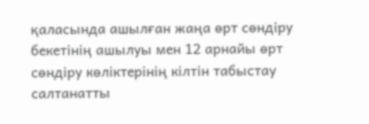қаласында ашылған жаңа өрт сөндіру бекетінің ашылуы мен 12 арнайы өрт сөндіру көліктерінің кілтін табыстау салтанатты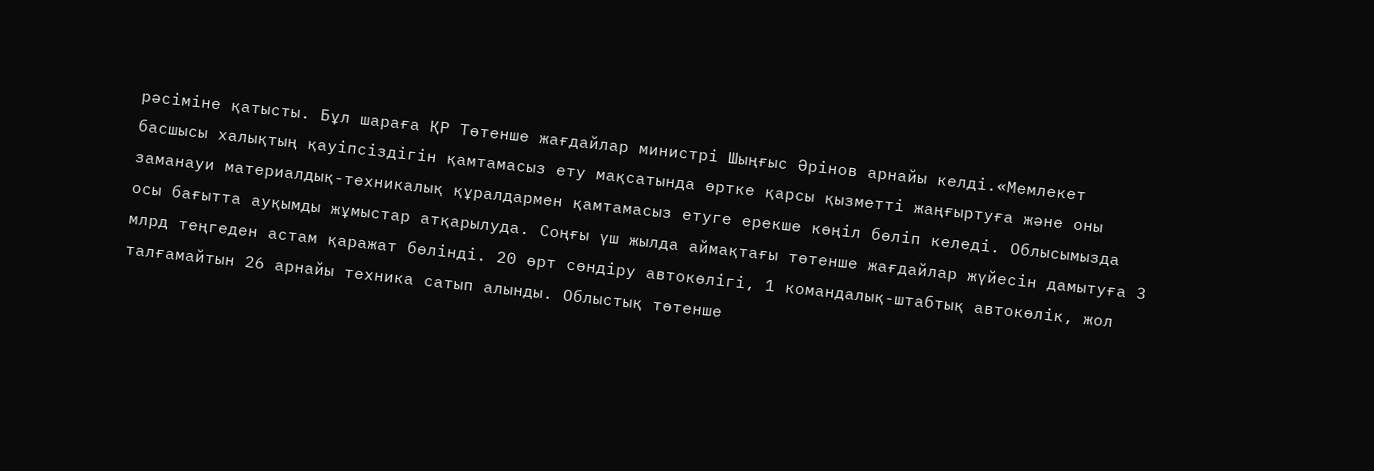рәсіміне қатысты. Бұл шараға ҚР Төтенше жағдайлар министрі Шыңғыс Әрінов арнайы келді.«Мемлекет басшысы халықтың қауіпсіздігін қамтамасыз ету мақсатында өртке қарсы қызметті жаңғыртуға және оны заманауи материалдық-техникалық құралдармен қамтамасыз етуге ерекше көңіл бөліп келеді. Облысымызда осы бағытта ауқымды жұмыстар атқарылуда. Соңғы үш жылда аймақтағы төтенше жағдайлар жүйесін дамытуға 3 млрд теңгеден астам қаражат бөлінді. 20 өрт сөндіру автокөлігі, 1 командалық-штабтық автокөлік, жол талғамайтын 26 арнайы техника сатып алынды. Облыстық төтенше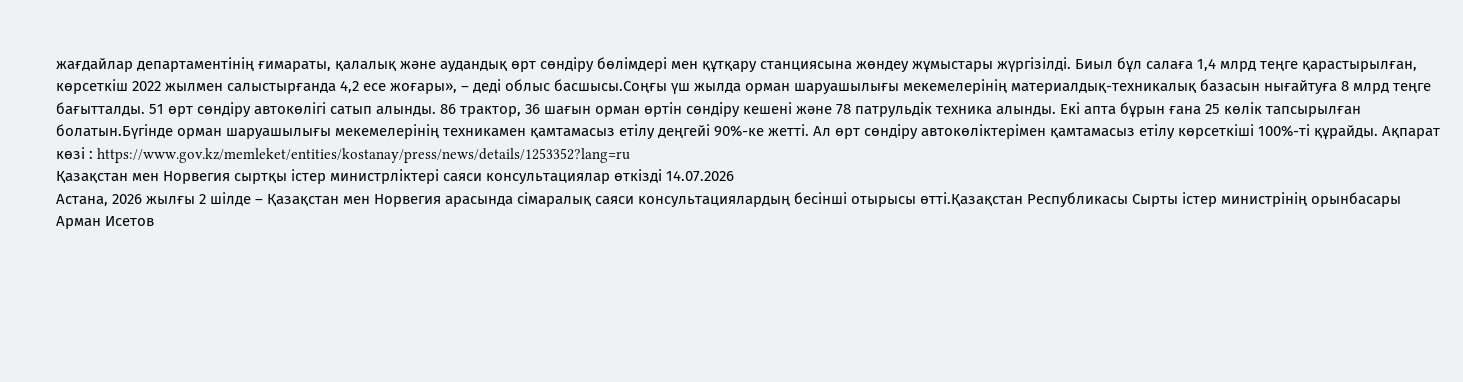жағдайлар департаментінің ғимараты, қалалық және аудандық өрт сөндіру бөлімдері мен құтқару станциясына жөндеу жұмыстары жүргізілді. Биыл бұл салаға 1,4 млрд теңге қарастырылған, көрсеткіш 2022 жылмен салыстырғанда 4,2 есе жоғары», – деді облыс басшысы.Соңғы үш жылда орман шаруашылығы мекемелерінің материалдық-техникалық базасын нығайтуға 8 млрд теңге бағытталды. 51 өрт сөндіру автокөлігі сатып алынды. 86 трактор, 36 шағын орман өртін сөндіру кешені және 78 патрульдік техника алынды. Екі апта бұрын ғана 25 көлік тапсырылған болатын.Бүгінде орман шаруашылығы мекемелерінің техникамен қамтамасыз етілу деңгейі 90%-ке жетті. Ал өрт сөндіру автокөліктерімен қамтамасыз етілу көрсеткіші 100%-ті құрайды. Ақпарат көзі : https://www.gov.kz/memleket/entities/kostanay/press/news/details/1253352?lang=ru
Қазақстан мен Норвегия сыртқы істер министрліктері саяси консультациялар өткізді 14.07.2026
Астана, 2026 жылғы 2 шілде – Қазақстан мен Норвегия арасында сімаралық саяси консультациялардың бесінші отырысы өтті.Қазақстан Республикасы Сырты істер министрінің орынбасары Арман Исетов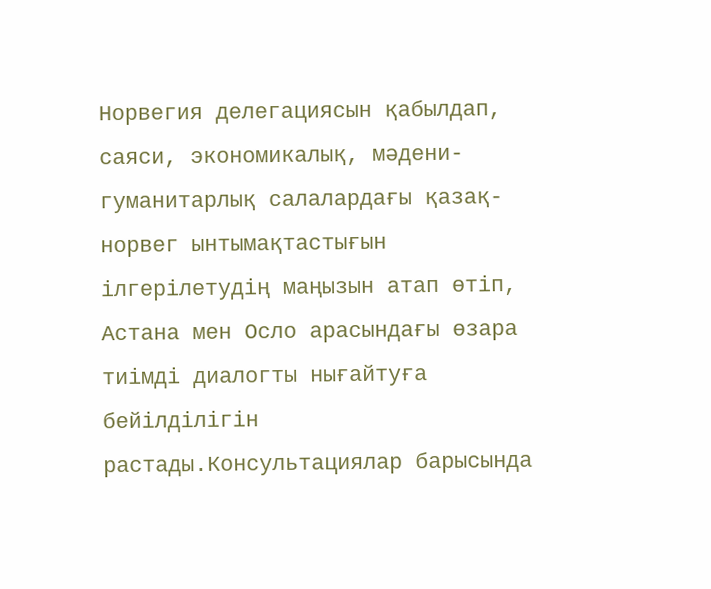Норвегия делегациясын қабылдап, саяси, экономикалық, мәдени-гуманитарлық салалардағы қазақ-норвег ынтымақтастығын ілгерілетудің маңызын атап өтіп, Астана мен Осло арасындағы өзара тиімді диалогты нығайтуға бейілділігін растады.Консультациялар барысында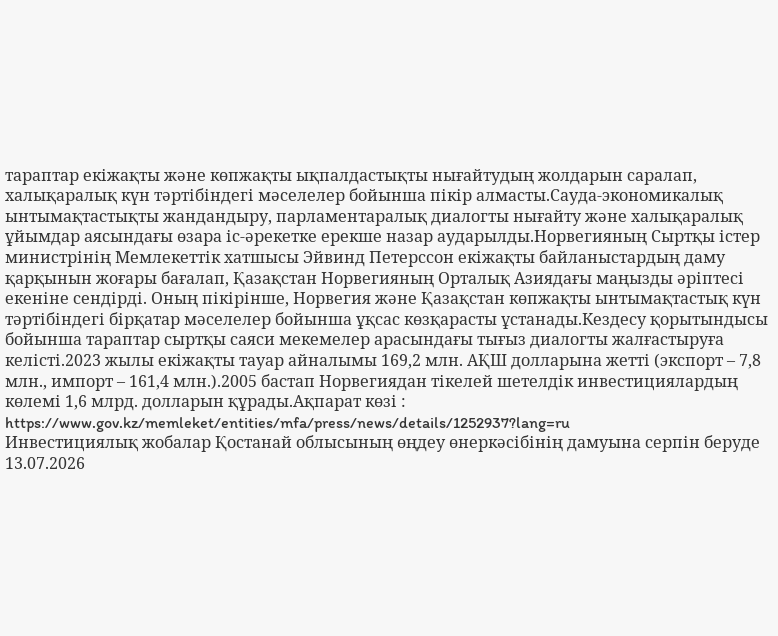тараптар екіжақты және көпжақты ықпалдастықты нығайтудың жолдарын саралап, халықаралық күн тәртібіндегі мәселелер бойынша пікір алмасты.Сауда-экономикалық ынтымақтастықты жандандыру, парламентаралық диалогты нығайту және халықаралық ұйымдар аясындағы өзара іс-әрекетке ерекше назар аударылды.Норвегияның Сыртқы істер министрінің Мемлекеттік хатшысы Эйвинд Петерссон екіжақты байланыстардың даму қарқынын жоғары бағалап, Қазақстан Норвегияның Орталық Азиядағы маңызды әріптесі екеніне сендірді. Оның пікірінше, Норвегия және Қазақстан көпжақты ынтымақтастық күн тәртібіндегі бірқатар мәселелер бойынша ұқсас көзқарасты ұстанады.Кездесу қорытындысы бойынша тараптар сыртқы саяси мекемелер арасындағы тығыз диалогты жалғастыруға келісті.2023 жылы екіжақты тауар айналымы 169,2 млн. АҚШ долларына жетті (экспорт – 7,8 млн., импорт – 161,4 млн.).2005 бастап Норвегиядан тікелей шетелдік инвестициялардың көлемі 1,6 млрд. долларын құрады.Ақпарат көзі : https://www.gov.kz/memleket/entities/mfa/press/news/details/1252937?lang=ru
Инвестициялық жобалар Қостанай облысының өңдеу өнеркәсібінің дамуына серпін беруде 13.07.2026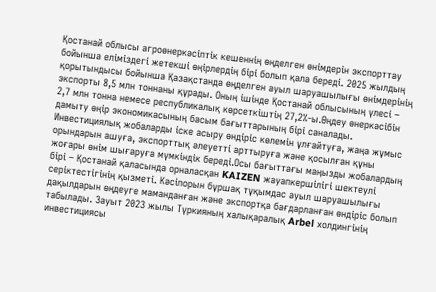Қостанай облысы агроөнеркәсіптік кешеннің өңделген өнімдерін экспорттау бойынша еліміздегі жетекші өңірлердің бірі болып қала береді. 2025 жылдың қорытындысы бойынша Қазақстанда өңделген ауыл шаруашылығы өнімдерінің экспорты 8,5 млн тоннаны құрады. Оның ішінде Қостанай облысының үлесі – 2,7 млн тонна немесе республикалық көрсеткіштің 27,2%-ы.Өңдеу өнеркәсібін дамыту өңір экономикасының басым бағыттарының бірі саналады. Инвестициялық жобаларды іске асыру өндіріс көлемін ұлғайтуға, жаңа жұмыс орындарын ашуға, экспорттық әлеуетті арттыруға және қосылған құны жоғары өнім шығаруға мүмкіндік береді.Осы бағыттағы маңызды жобалардың бірі – Қостанай қаласында орналасқан KAIZEN жауапкершілігі шектеулі серіктестігінің қызметі. Кәсіпорын бұршақ тұқымдас ауыл шаруашылығы дақылдарын өңдеуге маманданған және экспортқа бағдарланған өндіріс болып табылады. Зауыт 2023 жылы Түркияның халықаралық Arbel холдингінің инвестициясы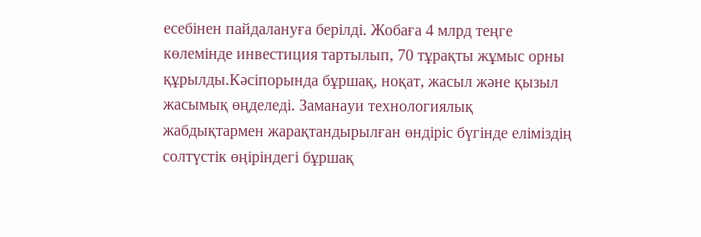есебінен пайдалануға берілді. Жобаға 4 млрд теңге көлемінде инвестиция тартылып, 70 тұрақты жұмыс орны құрылды.Кәсіпорында бұршақ, ноқат, жасыл және қызыл жасымық өңделеді. Заманауи технологиялық жабдықтармен жарақтандырылған өндіріс бүгінде еліміздің солтүстік өңіріндегі бұршақ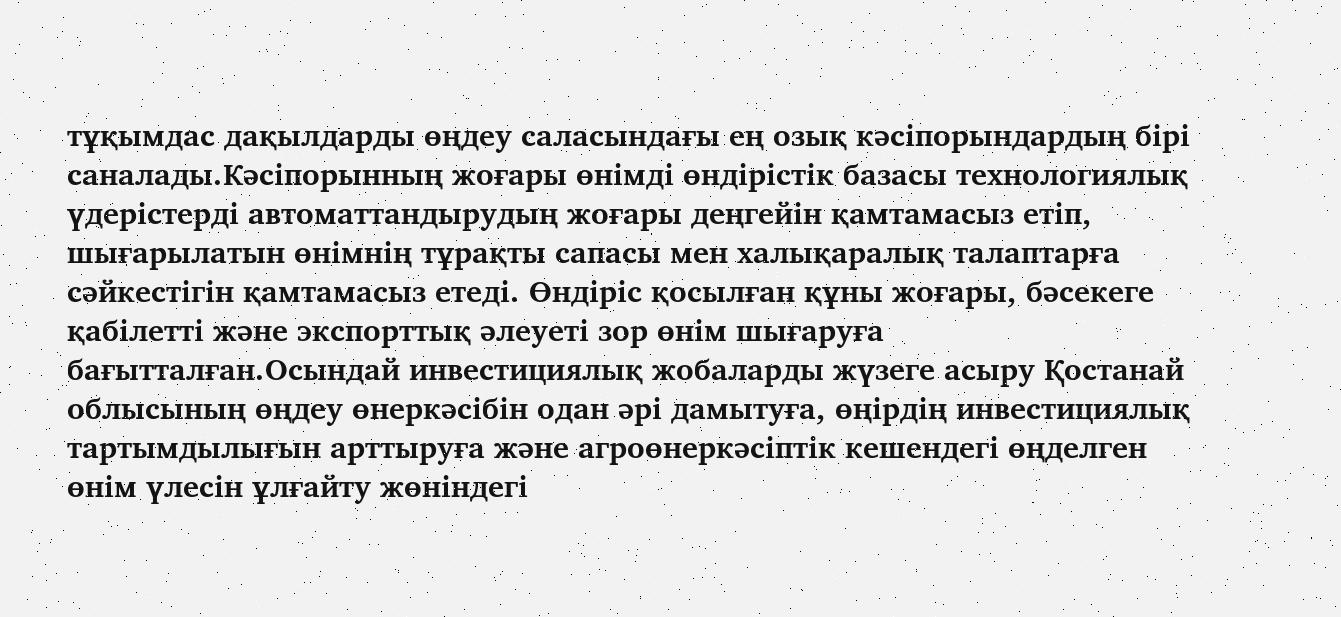тұқымдас дақылдарды өңдеу саласындағы ең озық кәсіпорындардың бірі саналады.Кәсіпорынның жоғары өнімді өндірістік базасы технологиялық үдерістерді автоматтандырудың жоғары деңгейін қамтамасыз етіп, шығарылатын өнімнің тұрақты сапасы мен халықаралық талаптарға сәйкестігін қамтамасыз етеді. Өндіріс қосылған құны жоғары, бәсекеге қабілетті және экспорттық әлеуеті зор өнім шығаруға бағытталған.Осындай инвестициялық жобаларды жүзеге асыру Қостанай облысының өңдеу өнеркәсібін одан әрі дамытуға, өңірдің инвестициялық тартымдылығын арттыруға және агроөнеркәсіптік кешендегі өңделген өнім үлесін ұлғайту жөніндегі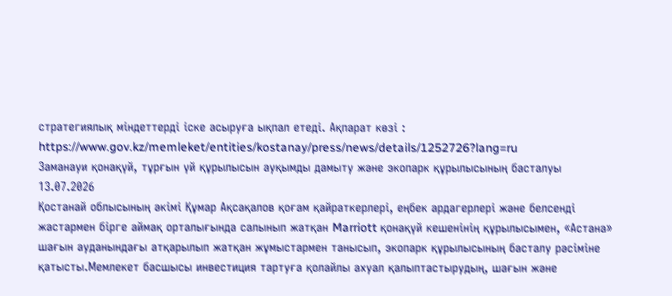стратегиялық міндеттерді іске асыруға ықпал етеді. Ақпарат көзі : https://www.gov.kz/memleket/entities/kostanay/press/news/details/1252726?lang=ru
Заманауи қонақүй, тұрғын үй құрылысын ауқымды дамыту және экопарк құрылысының басталуы 13.07.2026
Қостанай облысының әкімі Құмар Ақсақалов қоғам қайраткерлері, еңбек ардагерлері және белсенді жастармен бірге аймақ орталығында салынып жатқан Marriott қонақүй кешенінің құрылысымен, «Астана» шағын ауданындағы атқарылып жатқан жұмыстармен танысып, экопарк құрылысының басталу рәсіміне қатысты.Мемлекет басшысы инвестиция тартуға қолайлы ахуал қалыптастырудың, шағын және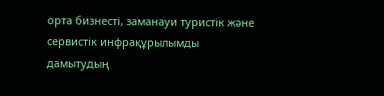орта бизнесті, заманауи туристік және сервистік инфрақұрылымды дамытудың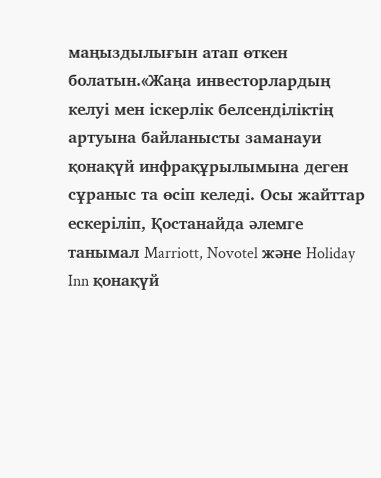маңыздылығын атап өткен болатын.«Жаңа инвесторлардың келуі мен іскерлік белсенділіктің артуына байланысты заманауи қонақүй инфрақұрылымына деген сұраныс та өсіп келеді. Осы жайттар ескеріліп, Қостанайда әлемге танымал Marriott, Novotel және Holiday Inn қонақүй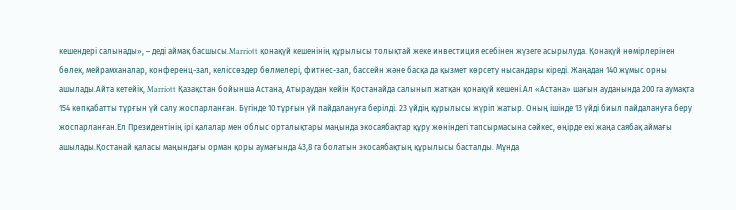кешендері салынады», – деді аймақ басшысы.Marriott қонақүй кешенінің құрылысы толықтай жеке инвестиция есебінен жүзеге асырылуда. Қонақүй нөмірлерінен бөлек, мейрамханалар, конференц-зал, келіссөздер бөлмелері, фитнес-зал, бассейн және басқа да қызмет көрсету нысандары кіреді. Жаңадан 140 жұмыс орны ашылады.Айта кетейік, Marriott Қазақстан бойынша Астана, Атыраудан кейін Қостанайда салынып жатқан қонақүй кешені.Ал «Астана» шағын ауданында 200 га аумақта 154 көпқабатты тұрғын үй салу жоспарланған. Бүгінде 10 тұрғын үй пайдалануға берілді. 23 үйдің құрылысы жүріп жатыр. Оның ішінде 13 үйді биыл пайдалануға беру жоспарланған.Ел Президентінің ірі қалалар мен облыс орталықтары маңында экосаябақтар құру жөніндегі тапсырмасына сәйкес, өңірде екі жаңа саябақ аймағы ашылады.Қостанай қаласы маңындағы орман қоры аумағында 43,8 га болатын экосаябақтың құрылысы басталды. Мұнда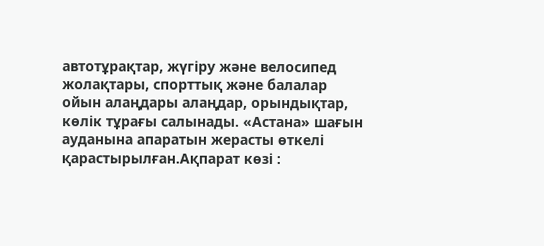автотұрақтар, жүгіру және велосипед жолақтары, спорттық және балалар ойын алаңдары алаңдар, орындықтар, көлік тұрағы салынады. «Астана» шағын ауданына апаратын жерасты өткелі қарастырылған.Ақпарат көзі :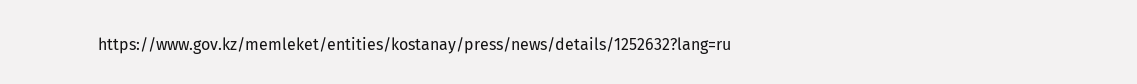https://www.gov.kz/memleket/entities/kostanay/press/news/details/1252632?lang=ru